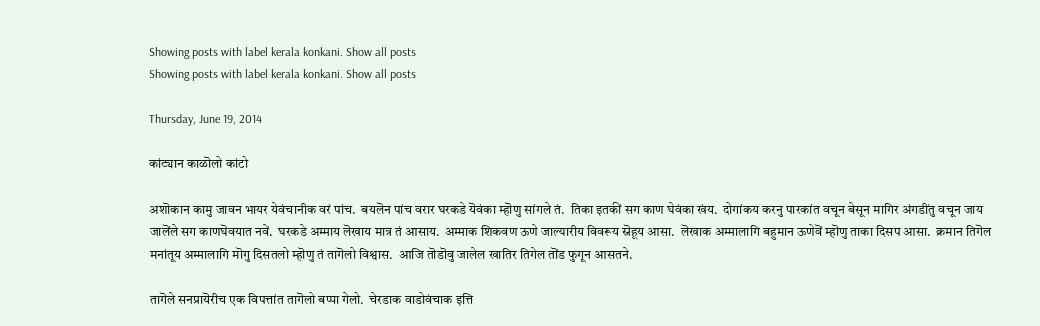Showing posts with label kerala konkani. Show all posts
Showing posts with label kerala konkani. Show all posts

Thursday, June 19, 2014

कांट्यान काळॊलो कांटो

अशॊकान कामु जावन भायर येवंचानीक वरं पांच.  बयलॆन पांच वरार घरकडे यॆवंका म्हॊणु सांगले तं.  तिका इतकीं सग काण घेवंका खंय.  दोगांकय करनु पारकांत वचून बेसून मागिर अंगडींतु वचून जाय जालॆंले सग काणघॆवयात नवें.  घरकडे अम्माय लॆखाय मात्र तं आसाय.  अम्माक शिकवण ऊणे जाल्यारीय विवरूय स्नॆहूय आसा.  लॆखाक अम्मालागि बहुमान ऊणेवॆं म्हॊणु ताका दिसप आसा.  क्रमान तिगॆल मनांतूय अम्मालागि मॊगु दिसतलो म्हॊणु तं तागॆलो विश्वास.  आजि तॊडॊवु जालेल खातिर तिगेल तॊंड फुगून आसतने.

तागॆले सनप्रायॆरीच एक विपत्तांत तागॆलो बप्पा गेलो.  चेरडाक वाडोवंचाक इत्ति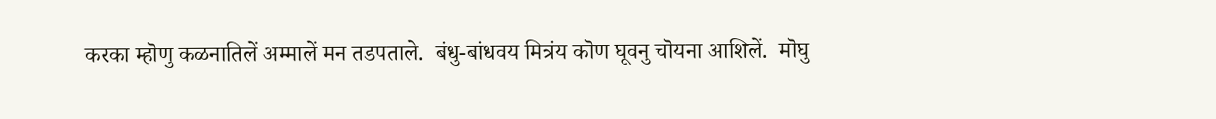करका म्हॊणु कळनातिलें अम्मालें मन तडपताले.  बंधु-बांधवय मित्रंय कॊण घूवनु चॊयना आशिलें.  मॊघु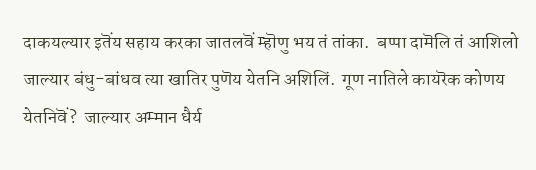दाकयल्यार इतॆंय सहाय करका जातलवॆं म्हॊणु भय तं तांका.  बप्पा दामॆलि तं आशिलो जाल्यार बंधु-बांधव त्या खातिर पुणॆय येतनि अशिलिं.  गूण नातिले कायरॆक कोणय येतनिवॆं?  जाल्यार अम्मान धैर्य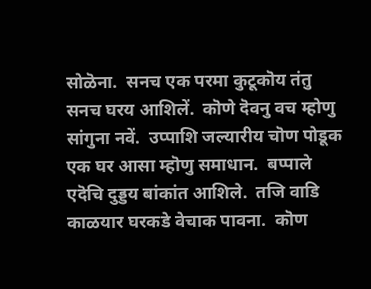सोळॆना.  सनच एक परमा कुटूकॊय तंतु सनच घरय आशिलें.  कॊणे दॆवनु वच म्होणु सांगुना नवें.  उप्पाशि जल्यारीय चॊण पोडूक एक घर आसा म्हॊणु समाधान.  बप्पाले एदॆचि दुड्डय बांकांत आशिले.  तजि वाडि काळयार घरकडे वेचाक पावना.  कॊण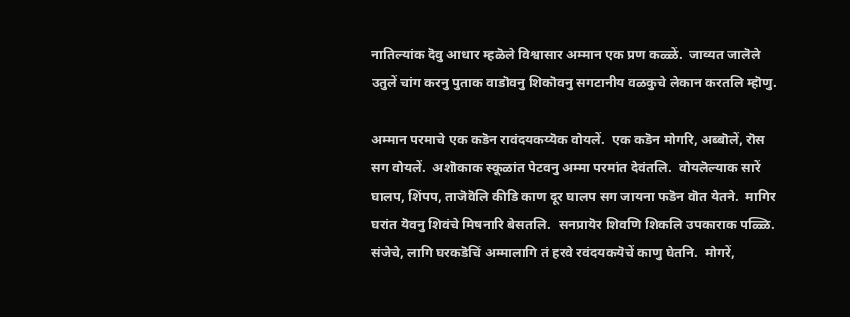नातिल्यांक दॆवु आधार म्हळॆले विश्वासार अम्मान एक प्रण कळ्ळें.  जाव्यत जालॆले उतुलें चांग करनु पुताक वाडॊवनु शिकॊवनु सगटानीय वळकुचे लेकान करतलि म्हॊणु.

अम्मान परमाचे एक कडॆन रावंदयकय्यॆक वोयलें.  एक कडॆन मोगरि, अब्बॊलें, रॊस सग वोयलें.  अशॊकाक स्कूळांत पेटवनु अम्मा परमांत देवंतलि.  वोयलॆल्याक सारें घालप, शिंपप, ताजॆवॆलि कीडि काण दूर घालप सग जायना फडॆन वॊत येतने.  मागिर घरांत यॆवनु शिवंचे मिषनारि बेसतलि.  सनप्रायॆर शिवणि शिकलि उपकाराक पळ्ळि.  संजेचे, लागि घरकडॆचिं अम्मालागि तं हरवे रवंदयकयॆचें काणु घेतनि.  मोगरें,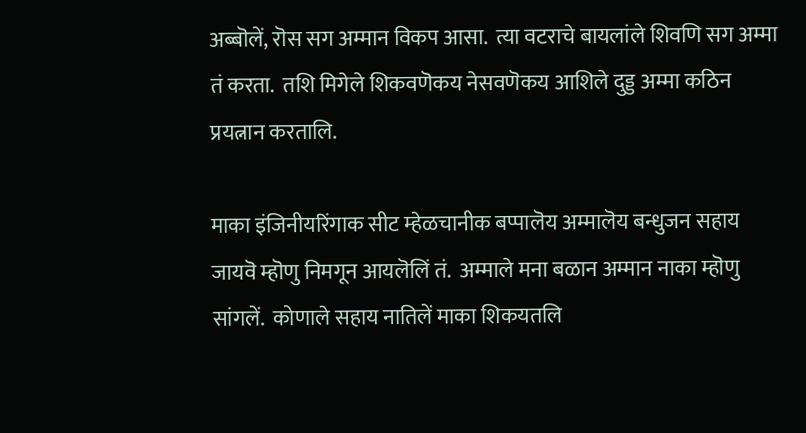अब्बॊलें, रॊस सग अम्मान विकप आसा.  त्या वटराचे बायलांले शिवणि सग अम्मा तं करता.  तशि मिगेले शिकवणॆकय नेसवणॆकय आशिले दुड्ड अम्मा कठिन प्रयत्नान करतालि.

माका इंजिनीयरिंगाक सीट म्हेळचानीक बप्पालॆय अम्मालॆय बन्धुजन सहाय जायवॆ म्हॊणु निमगून आयलॆलिं तं.  अम्माले मना बळान अम्मान नाका म्हॊणु सांगलें.  कोणाले सहाय नातिलें माका शिकयतलि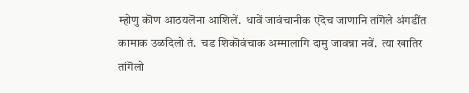म्होणु कॊण आठयलॆना आशिलें.  धावें जावंचानीक एदॆच जाणानि तांगॆले अंगडींत कामाक उळदिलो तं.  चड शिकॊवंचाक अम्मालागि दामु जावन्ना नवें.  त्या खातिर तांगॆलो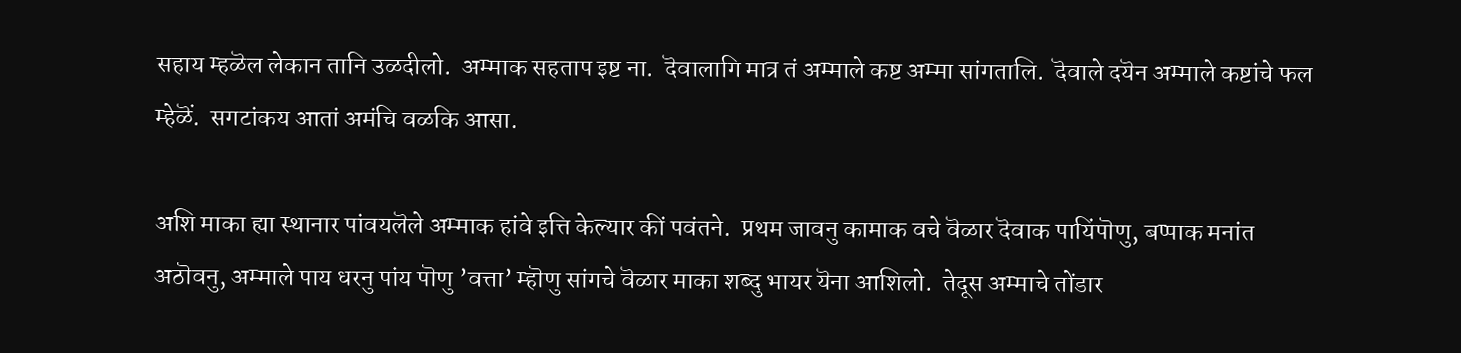सहाय म्हळॆल लेकान तानि उळदीलो.  अम्माक सहताप इष्ट ना.  दॆवालागि मात्र तं अम्माले कष्ट अम्मा सांगतालि.  दॆवाले दयॆन अम्माले कष्टांचे फल म्हेळॆं.  सगटांकय आतां अमंचि वळकि आसा.

अशि माका ह्या स्थानार पांवयलॆले अम्माक हांवे इत्ति केल्यार कीं पवंतने.  प्रथम जावनु कामाक वचे वॆळार दॆवाक पायिंपॊणु, बप्पाक मनांत अठॊवनु, अम्माले पाय धरनु पांय पॊणु ’वत्ता’ म्हॊणु सांगचे वॆळार माका शब्दु भायर यॆना आशिलो.  तेदूस अम्माचे तोंडार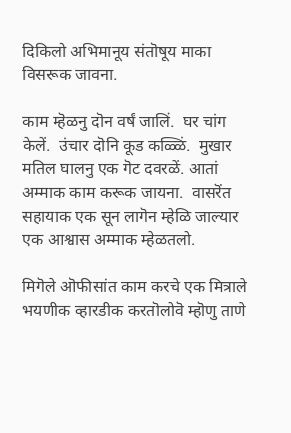दिकिलो अभिमानूय संतॊषूय माका विसरूक जावना.

काम म्हॆळनु दॊन वर्षं जालिं.  घर चांग केलें.  उंचार दॊनि कूड कळ्ळिं.  मुखार मतिल घालनु एक गॆट दवरळें. आतां अम्माक काम करूक जायना.  वासरॆंत सहायाक एक सून लागॆन म्हेळि जाल्यार एक आश्वास अम्माक म्हेळतलो.

मिगॆले ऒफीसांत काम करचे एक मित्राले भयणीक व्हारडीक करतॊलोवॆ म्हॊणु ताणे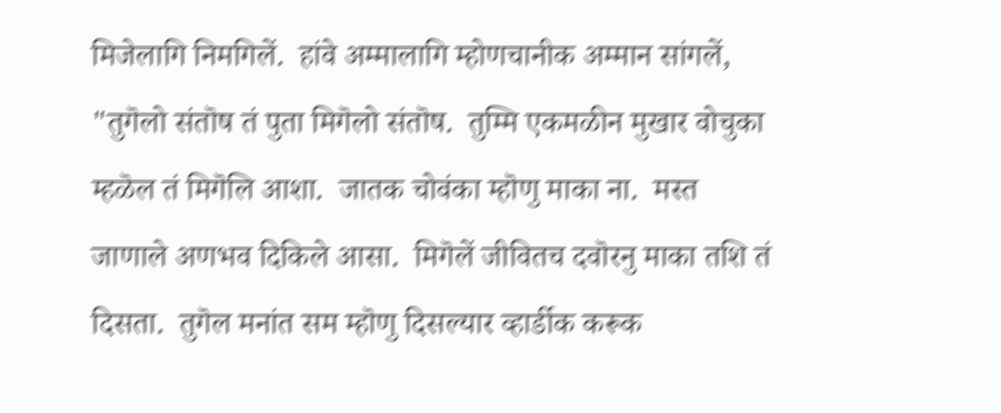मिजेलागि निमगिलें.  हांवे अम्मालागि म्होणचानीक अम्मान सांगलें, "तुगॆलो संतॊष तं पुता मिगॆलो संतॊष.  तुम्मि एकमळीन मुखार वोचुका म्हळॆल तं मिगॆलि आशा.  जातक चोवंका म्हॊणु माका ना.  मस्त जाणाले अणभव दिकिले आसा.  मिगॆलें जीवितच दवॊरनु माका तशि तं दिसता.  तुगॆल मनांत सम म्हॊणु दिसल्यार व्हार्डीक करूक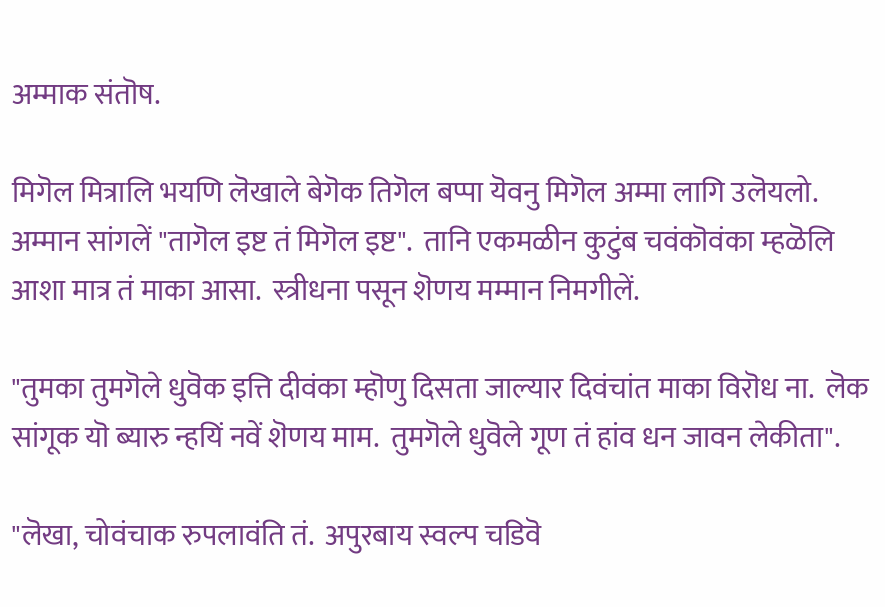अम्माक संतॊष.

मिगॆल मित्रालि भयणि लॆखाले बेगॆक तिगॆल बप्पा यॆवनु मिगॆल अम्मा लागि उलॆयलो.  अम्मान सांगलें "तागॆल इष्ट तं मिगॆल इष्ट".  तानि एकमळीन कुटुंब चवंकॊवंका म्हळॆलि आशा मात्र तं माका आसा.  स्त्रीधना पसून शॆणय मम्मान निमगीलें.

"तुमका तुमगॆले धुवॆक इत्ति दीवंका म्हॊणु दिसता जाल्यार दिवंचांत माका विरॊध ना.  लॆक सांगूक यॊ ब्यारु न्हयिं नवें शॆणय माम.  तुमगॆले धुवॆले गूण तं हांव धन जावन लेकीता".

"लॆखा, चोवंचाक रुपलावंति तं.  अपुरबाय स्वल्प चडिवॆ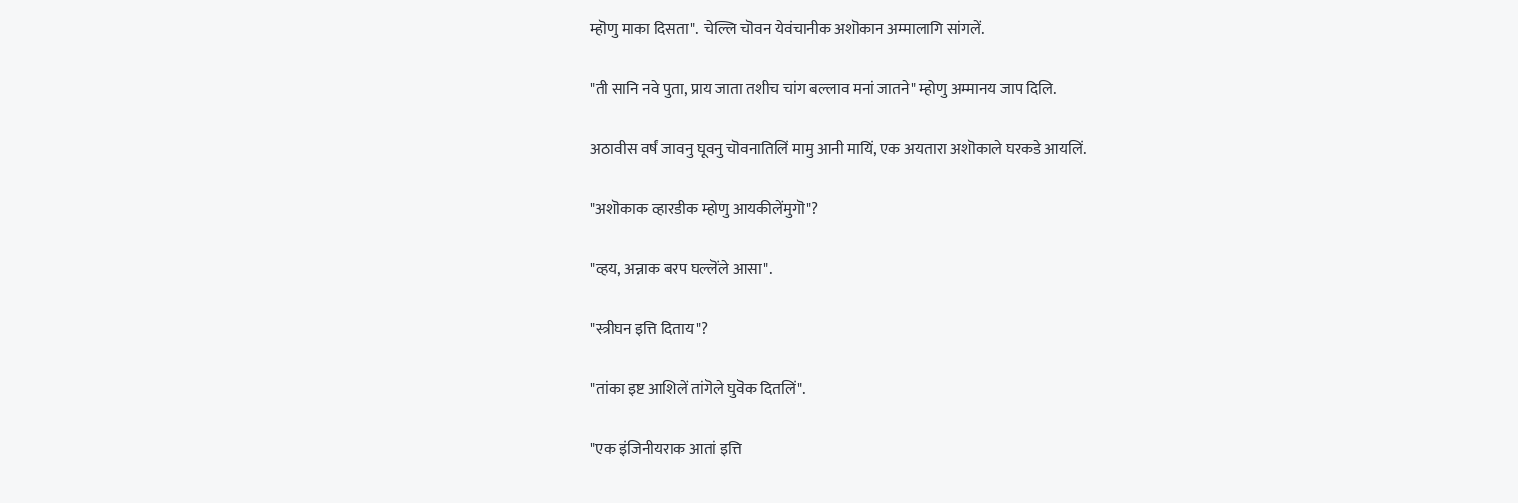म्हॊणु माका दिसता".  चेल्लि चॊवन येवंचानीक अशॊकान अम्मालागि सांगलें.

"ती सानि नवे पुता, प्राय जाता तशीच चांग बल्लाव मनां जातने" म्होणु अम्मानय जाप दिलि.

अठावीस वर्षं जावनु घूवनु चॊवनातिलिं मामु आनी मायिं, एक अयतारा अशॊकाले घरकडे आयलिं.

"अशॊकाक व्हारडीक म्होणु आयकीलेंमुगॊ"?

"व्हय, अन्नाक बरप घल्लॆंले आसा".

"स्त्रीघन इत्ति दिताय"?

"तांका इष्ट आशिलें तांगॆले घुवॆक दितलिं".

"एक इंजिनीयराक आतां इत्ति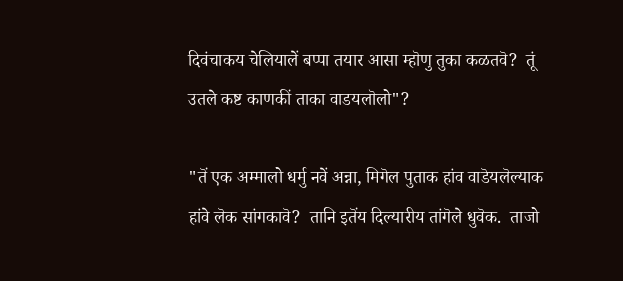दिवंचाकय चेलियालें बप्पा तयार आसा म्हॊणु तुका कळतवॆ?  तूं उतले कष्ट काणकीं ताका वाडयलॊलो"?

"तॆं एक अम्मालो धर्मु नवें अन्ना, मिगॆल पुताक हांव वाडॆयलॆल्याक हांवे लॆक सांगकावॆ?  तानि इतॆंय दिल्यारीय तांगॆले धुवॆक.  ताजो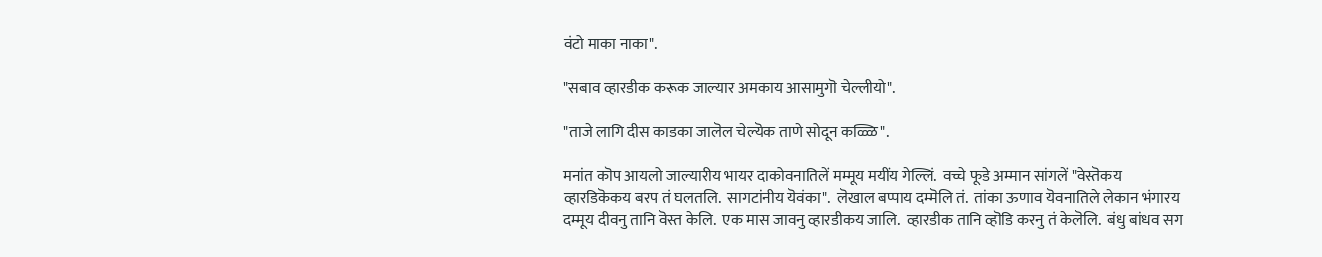वंटो माका नाका".

"सबाव व्हारडीक करूक जाल्यार अमकाय आसामुगॊ चेल्लीयो".

"ताजे लागि दीस काडका जालॆल चेल्यॆक ताणे सोदून कळ्ळि".

मनांत कॊप आयलो जाल्यारीय भायर दाकोवनातिलें मम्मूय मयींय गेल्लिं.  वच्चे फूडे अम्मान सांगलें "वेस्तॆकय   व्हारडिकॆकय बरप तं घलतलि.  सागटांनीय यॆवंका".  लॆखाल बप्पाय दम्मॆलि तं.  तांका ऊणाव यॆवनातिले लेकान भंगारय दम्मूय दीवनु तानि वॆस्त केलि.  एक मास जावनु व्हारडीकय जालि.  व्हारडीक तानि व्हॊडि करनु तं केलॆलि.  बंधु बांधव सग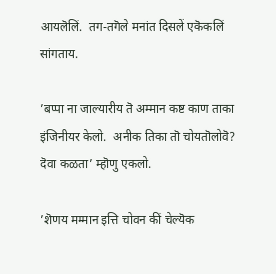आयलॆलिं.  तग-तगॆले मनांत दिसलें एकॆकलिं सांगताय.

’बप्पा ना जाल्यारीय तॆ अम्मान कष्ट काण ताका इंजिनीयर केलो.  अनीक तिका तॊ चोयतॊलोवॆ? दॆवा कळता’ म्हॊणु एकलो.

’शॆणय मम्मान इत्ति चोवन कीं चेल्यॆक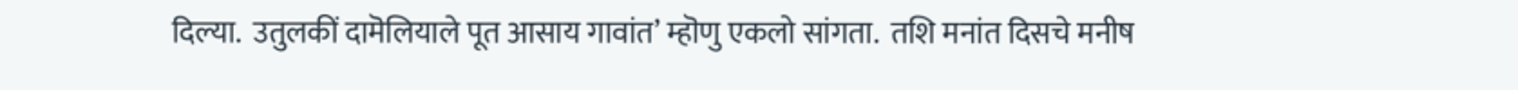दिल्या.  उतुलकीं दामॆलियाले पूत आसाय गावांत’ म्हॊणु एकलो सांगता.  तशि मनांत दिसचे मनीष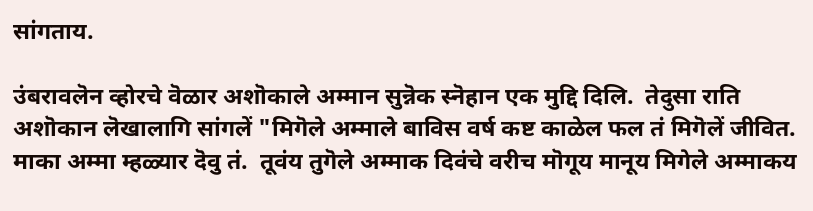सांगताय.

उंबरावलॆन व्होरचे वॆळार अशॊकाले अम्मान सुन्नॆक स्नॆहान एक मुद्दि दिलि.  तेदुसा राति अशॊकान लॆखालागि सांगलें "मिगॆले अम्माले बाविस वर्ष कष्ट काळेल फल तं मिगॆलें जीवित.  माका अम्मा म्हळ्यार दॆवु तं.  तूवंय तुगॆले अम्माक दिवंचे वरीच मॊगूय मानूय मिगेले अम्माकय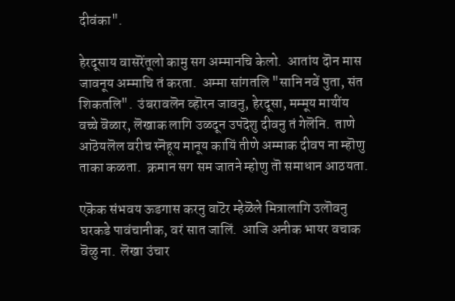दीवंका".

हेरदूसाय वासरॆंतूलो कामु सग अम्मानचि केलो.  आतांय दॊन मास जावनूय अम्माचि तं करता.  अम्मा सांगतलि "सानि नवें पुता, संत शिकतलि".  उंबरावलॆन व्हॊरन जावनु, हेरदूसा, मम्मूय मायींय वच्चे वॆळार, लॆखाक लागि उळदून उपदॆशु दीवनु तं गेलॆनि.  ताणे आठॆयलॆल वरीच स्नॆहूय मानूय कायिं तीणे अम्माक दीवप ना म्हॊणु ताका कळता.  क्रमान सग सम जातने म्होणु तॊ समाधान आठयता.

एकॆक संभवय ऊडगास करनु वाटॆर म्हेळॆले मित्रालागि उलॊवनु घरकडे पावंचानीक, वरं सात जालिं.  आजि अनीक भायर वचाक वॆळु ना.  लॆखा उंचार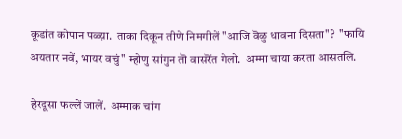कूडांत कोपान पळ्य़ा.  ताका दिकून तीणे निमगीलें "आजि वॆळु धावना दिसता"?  "फायि अयतार नवें, भायर वचुं" म्होणु सांगुन तॊ वासरॆंत गेलो.  अम्मा चाया करता आसतलि.

हेरदूसा फल्लें जालें.  अम्माक चांग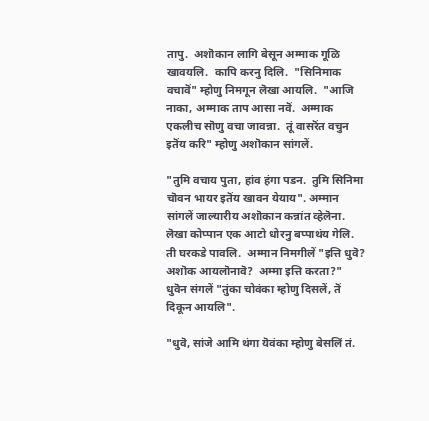तापु.  अशॊकान लागि बेसून अम्माक गूळि खावयलि.  कापि करनु दिलि.  "सिनिमाक वचावॆं" म्होणु निमगून लॆखा आयलि.  "आजि नाका, अम्माक ताप आसा नवॆं.  अम्माक एकलीच सॊणु वचा जावन्ना.  तूं वासरॆंत वचुन इतॆंय करि" म्होणु अशॊकान सांगलें.

"तुमि वचाय पुता, हांव हंगा पडन.  तुमि सिनिमा चॊवन भायर इतॆंय खावन येयाय". अम्मान सांगलें जाल्यारीय अशॊकान कन्नांत व्हेलॆना.  लॆखा कोप्पान एक आटो धोरनु बप्पाथंय गेलि.  ती घरकडे पावलि.  अम्मान निमगीलें "इत्ति धुवॆ? अशॊक आयलॊनावॆ?  अम्मा इत्ति करता?"  धुवॆन संगलें "तुंका चोवंका म्होणु दिसलें, तॆं दिकून आयलि".

"धुवॆ, सांजे आमि थंगा यॆवंका म्होणु बेसलिं तं.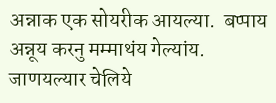अन्नाक एक सोयरीक आयल्या.  बप्पाय अन्नूय करनु मम्माथंय गेल्यांय.  जाणयल्यार चेलिये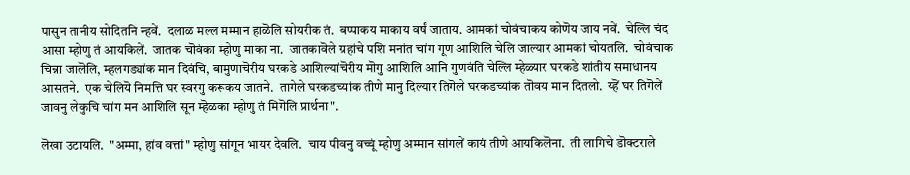पासुन तानीय सोदितनि न्हवें.  दलाळ मल्ल मम्मान हाळॆलि सोयरीक तं.  बप्पाकय माकाय वर्षं जाताय. आमकां चोवंचाकय कोणॆय जाय नवें.  चेल्लि चंद आसा म्होणु तं आयकिलें.  जातक चॊवंका म्होणु माका ना.  जातकावॆले ग्रहांचे पशि मनांत चांग गूण आशिलि चेलि जाल्यार आमकां चोयतलि.  चोवंचाक चिन्ना जालॆलि, म्हलगड्यांक मान दिवंचि, बामुणाचॆरीय घरकडे आशिल्यांचॆरीय मॊगु आशिलि आनि गुणवंति चेल्लि म्हेळ्यार घरकडे शांतीय समाधानय आसतने.  एक चेलियॆ निमत्ति घर स्वरगु करूकय जातने.  तागेले घरकडच्यांक तीणे मानु दिल्यार तिगॆले घरकडच्यांक तॊवय मान दितलो.  य्हॆं घर तिगॆलें जावनु लेकुचि चांग मन आशिलि सून म्हॆळका म्होणु तं मिगॆलि प्रार्थना".

लॆखा उटायलि.  "अम्मा, हांव वत्तां" म्होणु सांगून भायर देवलि.  चाय पीवनु वच्चूं म्होणु अम्मान सांगलें कायं तीणे आयकिलॆना.  ती लागिचे डॊक्टराले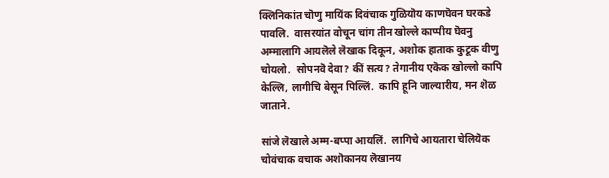क्लिनिकांत चॊणु मायिंक दिवंचाक गुळियॊय काणघॆवन घरकडे पावलि.  वासरयांत वोचून चांग तीन खोल्ले काप्पीय घॆवनु अम्मालागि आयलॆले लॆखाक दिकून, अशोक हाताक कुटूक वीणु चोयलो.  सोपनवॆ देवा? कीं सत्य? तेगानीय एकॆक खोल्लो कापि केल्लि, लागीचि बेसून पिल्लिं.  कापि हूनि जाल्यारीय, मन शॆळ जाताने.

सांजे लॆखाले अम्म-बप्पा आयलिं.  लागिचे आयतारा चेलियॆक चोवंचाक वचाक अशॊकानय लॆखानय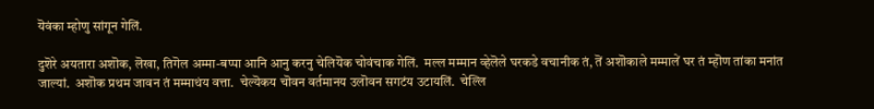यॆवंका म्होणु सांगून गेलिं.

दुशॆरे अयतारा अशॊक, लॆखा, तिगॆल अम्मा-बप्पा आनि आनु करनु चेलियॆक चोवंचाक गेलिं.  मल्ल मम्मान व्हेलॆले घरकडे वचानीक तं, तॆं अशॊकाले मम्मालें घर तं म्हॊण तांका मनांत जाल्यां.  अशॊक प्रथम जावन तं मम्माथंय वत्ता.  चेल्यॆकय चॊवन वर्तमानय उलॊवन सगटंय उटायलिं.  चेल्लि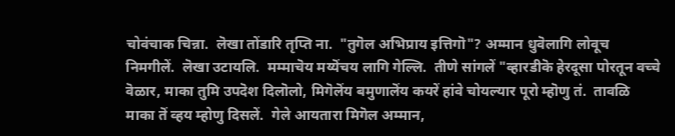चोवंचाक चिन्ना.  लॆखा तोंडारि तृप्ति ना.  "तुगॆल अभिप्राय इत्तिगॊ"? अम्मान धुवॆलागि लोवूच निमगीलें.  लॆखा उटायलि.  मम्माचॆय मय्यॆंचय लागि गेल्लि.  तीणे सांगलें "व्हारडीकॆ हेरदूसा पोरतून वच्चे वॆळार, माका तुमि उपदॆश दिलॊलो, मिगॆलॆंय बमुणालॆंय कयरें हांवे चोयल्यार पूरो म्हॊणु तं.  तावळि माका तॆं व्हय म्होणु दिसलें.  गेले आयतारा मिगॆल अम्मान,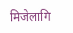मिजेलागि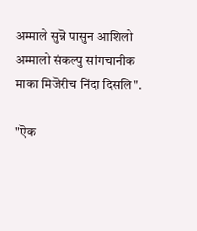अम्माले सुन्नॆ पासुन आशिलो अम्मालो संकल्पु सांगचानीक माका मिजॆरीच निंदा दिसलि".

"ऎक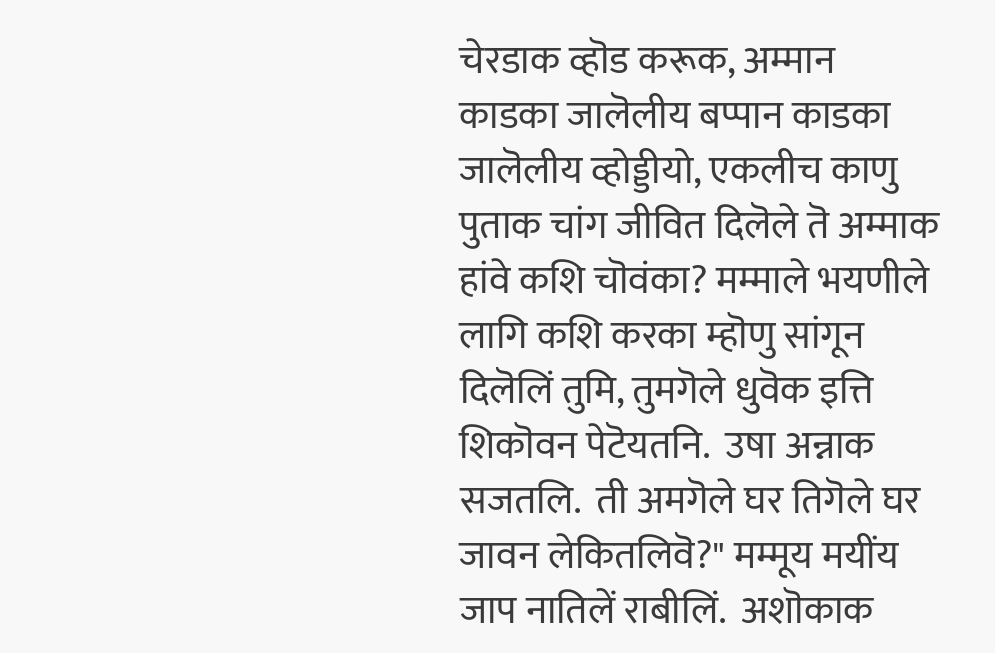चेरडाक व्हॊड करूक, अम्मान काडका जालॆलीय बप्पान काडका जालॆलीय व्होड्डीयो, एकलीच काणु पुताक चांग जीवित दिलॆले तॆ अम्माक हांवे कशि चॊवंका? मम्माले भयणीले लागि कशि करका म्हॊणु सांगून दिलॆलिं तुमि, तुमगॆले धुवॆक इत्ति शिकॊवन पेटॆयतनि.  उषा अन्नाक सजतलि.  ती अमगॆले घर तिगॆले घर जावन लेकितलिवॆ?" मम्मूय मयींय जाप नातिलें राबीलिं.  अशॊकाक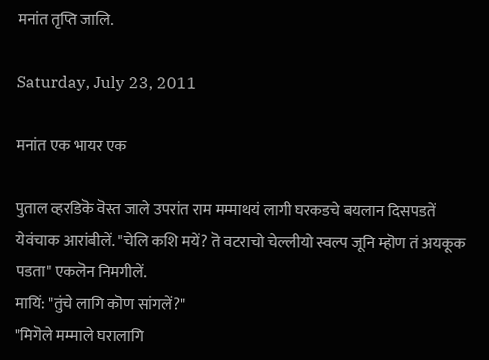मनांत तृप्ति जालि.

Saturday, July 23, 2011

मनांत एक भायर एक

पुताल व्हरडिकॆ वॆस्त जाले उपरांत राम मम्माथयं लागी घरकडचे बयलान दिसपडतें येवंचाक आरांबीलें. "चेलि कशि मयें? तॆ वटराचो चेल्लीयो स्वल्प जूनि म्हॊण तं अयकूक पडता" एकलॆन निमगीलें.
मायिं: "तुंचे लागि कॊण सांगलें?"
"मिगॆले मम्माले घरालागि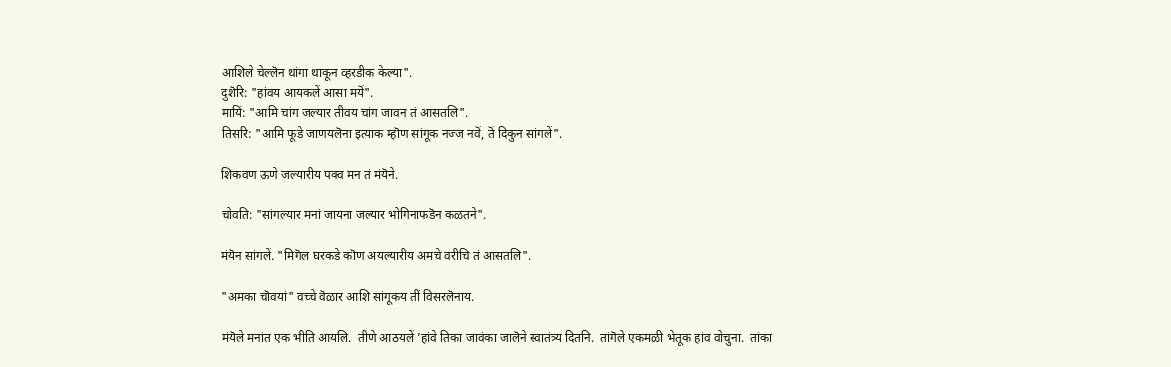आशिले चेल्लॆन थांगा थाकून व्हरडीक केल्या".
दुशॆरि: "हांवय आयकलें आसा मयॆं".
मायिं: "आमि चांग जल्यार तीवय चांग जावन तं आसतलि".
तिसरि: "आमि फूडे जाणयलॆना इत्याक म्हॊण सांगूक नज्ज नवॆं, तॆं दिकुन सांगलें".

शिकवण ऊणे जल्यारीय पक्व मन तं मंयॆने.

चोवति: "सांगल्यार मनां जायना जल्यार भोगिनाफडॆन कळतने".

मंयॆन सांगलें. "मिगॆल घरकडे कॊण अयल्यारीय अमचे वरीचि तं आसतलि".

"अमका चॊवयां" वच्चे वॆळार आशि सांगूकय तीं विसरलॆनाय.

मंयॆले मनांत एक भीति आयलि.  तीणे आठयलें ’हांवे तिका जावंका जालॆने स्वातंत्र्य दितनि.  तांगॆले एकमळी भेतूक हांव वोचुना.  तांका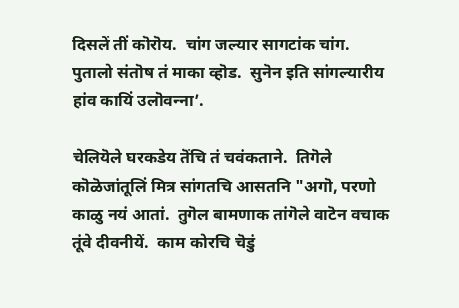दिसलें तीं कॊरॊय.  चांग जल्यार सागटांक चांग.  पुतालो संतॊष तं माका व्हॊड.  सुनॆन इति सांगल्यारीय हांव कायिं उलॊवन्‍ना’.

चेलियॆले घरकडेय तॆंचि तं चवंकताने.  तिगॆले कॊळॆजांतूलिं मित्र सांगतचि आसतनि "अगॊ, परणो काळु नयं आतां.  तुगॆल बामणाक तांगॆले वाटॆन वचाक तूंवे दीवनीयें.  काम कोरचि चॆडुं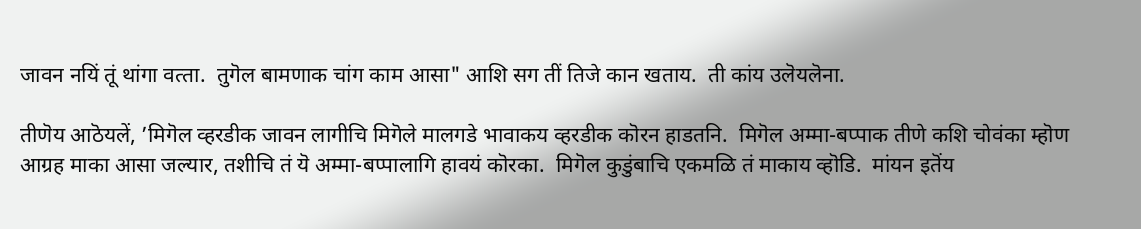जावन नयिं तूं थांगा वत्‍ता.  तुगॆल बामणाक चांग काम आसा" आशि सग तीं तिजे कान खताय.  ती कांय उलॆयलॆना.

तीणॆय आठॆयलें, ’मिगॆल व्हरडीक जावन लागीचि मिगॆले मालगडे भावाकय व्हरडीक कॊरन हाडतनि.  मिगॆल अम्मा-बप्पाक तीणे कशि चोवंका म्हॊण आग्रह माका आसा जल्यार, तशीचि तं यॆ अम्मा-बप्पालागि हावयं कॊरका.  मिगॆल कुडुंबाचि एकमळि तं माकाय व्हॊडि.  मांयन इतॆंय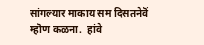सांगल्यार माकाय सम दिसतनेवॆं म्हॊण कळना.  हांवे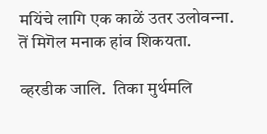मयिंचे लागि एक काळें उतर उलोवन्‍ना.  तॆं मिगॆल मनाक हांव शिकयता.

व्हरडीक जालि.  तिका मुर्थमलि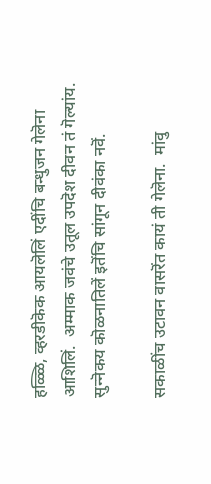हळ्ळि, व्हरडीकॆक आयलॆलिं एदींचि बन्धुजन गेलॆना आशिलिं.  अम्माक जवंचे उतूल उपदॆश दीवन तं गॆल्यांय.  सुन्‍नॆकय कॊळनातिलें इतॆंचि सांगून दीवंका नवॆं.

सकाळींच उटावन वासरॆंत कायं ती गेलॆना.  मांवु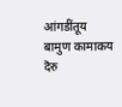आंगडींतूय बामुण कामाकय दॆरु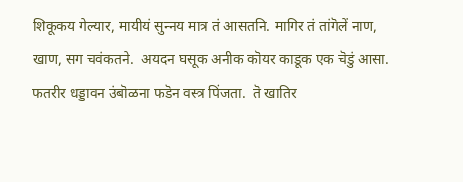शिकूकय गेल्यार, मायीयं सुन्‍नय मात्र तं आसतनि. मागिर तं तांगॆलें नाण, खाण, सग चवंकतने.  अयदन घसूक अनीक कॊयर काडूक एक चॆडुं आसा.  फतरीर धड्डावन उंबॊळना फडॆन वस्त्र पिंजता.  तॆ खातिर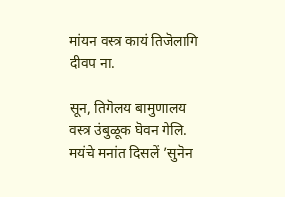मांयन वस्त्र कायं तिजॆलागि दीवप ना.

सून, तिगॆलय बामुणालय वस्त्र उंबुळूक घॆवन गेलि.  मयंचे मनांत दिसलें ’सुनॆन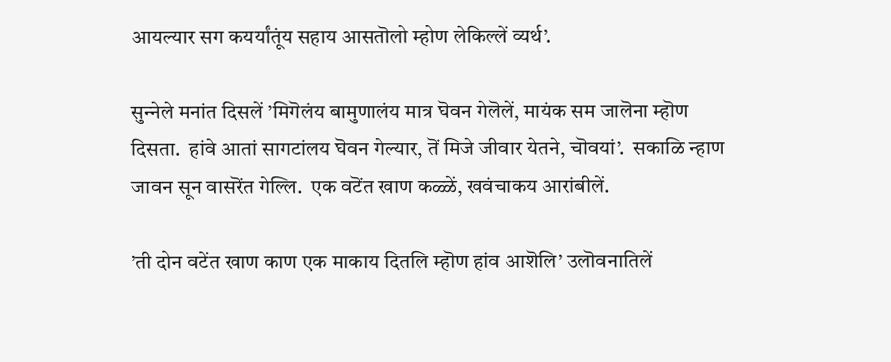आयल्यार सग कयर्यांतूंय सहाय आसतॊलो म्होण लेकिल्लें व्यर्थ’.

सुन्‍नेले मनांत दिसलें ’मिगॆलंय बामुणालंय मात्र घॆवन गेलॆलें, मायंक सम जालॆना म्हॊण दिसता.  हांवे आतां सागटांलय घॆवन गेल्यार, तॆं मिजे जीवार येतने, चॊवयां’.  सकाळि न्हाण जावन सून वासरॆंत गेल्लि.  एक वटॆंत खाण कळ्ळें, खवंचाकय आरांबीलें.

’ती दोन वटेंत खाण काण एक माकाय दितलि म्हॊण हांव आशॆलि’ उलॊवनातिलें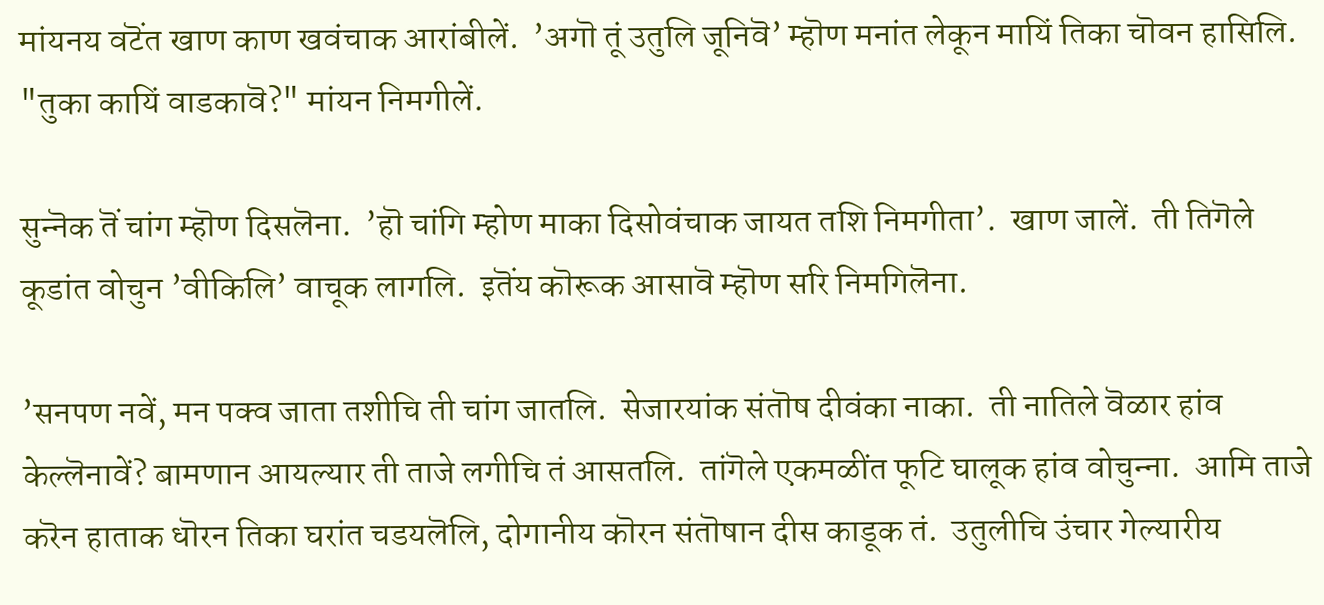मांयनय वटॆंत खाण काण खवंचाक आरांबीलें.  ’अगॊ तूं उतुलि जूनिवॆ’ म्हॊण मनांत लेकून मायिं तिका चॊवन हासिलि.  "तुका कायिं वाडकावॆ?" मांयन निमगीलें.

सुन्‍नॆक तॆं चांग म्हॊण दिसलॆना.  ’हॊ चांगि म्होण माका दिसोवंचाक जायत तशि निमगीता’.  खाण जालें.  ती तिगॆले कूडांत वोचुन ’वीकिलि’ वाचूक लागलि.  इतॆंय कॊरूक आसावॆ म्हॊण सरि निमगिलॆना.

’सनपण नवें, मन पक्व जाता तशीचि ती चांग जातलि.  सेजारयांक संतॊष दीवंका नाका.  ती नातिले वॆळार हांव केल्‍लॆनावें? बामणान आयल्यार ती ताजे लगीचि तं आसतलि.  तांगॆले एकमळींत फूटि घालूक हांव वोचुन्‍ना.  आमि ताजे करॆन हाताक धॊरन तिका घरांत चडयलॆलि, दोगानीय कॊरन संतॊषान दीस काडूक तं.  उतुलीचि उंचार गेल्यारीय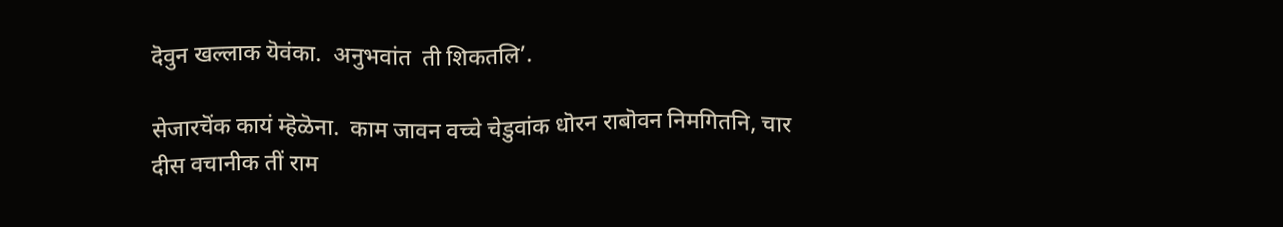दॆवुन खल्लाक यॆवंका.  अनुभवांत  ती शिकतलि’.

सेजारचॆंक कायं म्हॆळॆना.  काम जावन वच्चे चेडुवांक धॊरन राबॊवन निमगितनि, चार दीस वचानीक तीं राम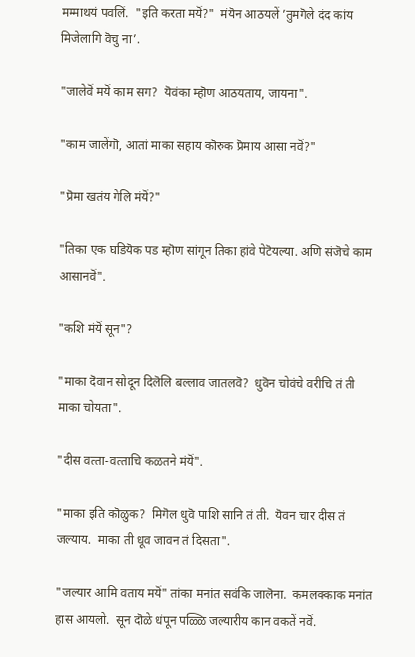मम्माथयं पवलिं.  "इति करता मयॆं?"  मंयॆन आठयलें ’तुमगॆले दंद कांय मिजेलागि वॆचु ना’.

"जालेवॆं मयॆं काम सग?  यॆवंका म्हॊण आठयताय, जायना".

"काम जालेंगॊ, आतां माका सहाय कॊरुक प्रॆमाय आसा नवॆं?"

"प्रॆमा खतंय गेलि मंयॆं?"

"तिका एक घडियॆक पड म्हॊण सांगून तिका हांवे पेटॆयल्या. अणि संजॆचे काम आसानवॆं".

"कशि मंयॆं सून"?

"माका दॆवान सोदून दिलॆलि बल्लाव जातलवॆ?  धुवॆन चोवंचे वरीचि तं ती माका चोयता".

"दीस वत्‍ता-वत्‍ताचि कळतने मंयॆं".

"माका इति कॊळुक?  मिगॆल धुवॆ पाशि सानि तं ती.  यॆवन चार दीस तं जल्याय.  माका ती धूव जावन तं दिसता".

"जल्यार आमि वताय मयॆं" तांका मनांत सवंकि जालॆना.  कमलक्काक मनांत हास आयलो.  सून दॊळे धंपून पळ्ळि जल्यारीय कान वकतें नवॆं.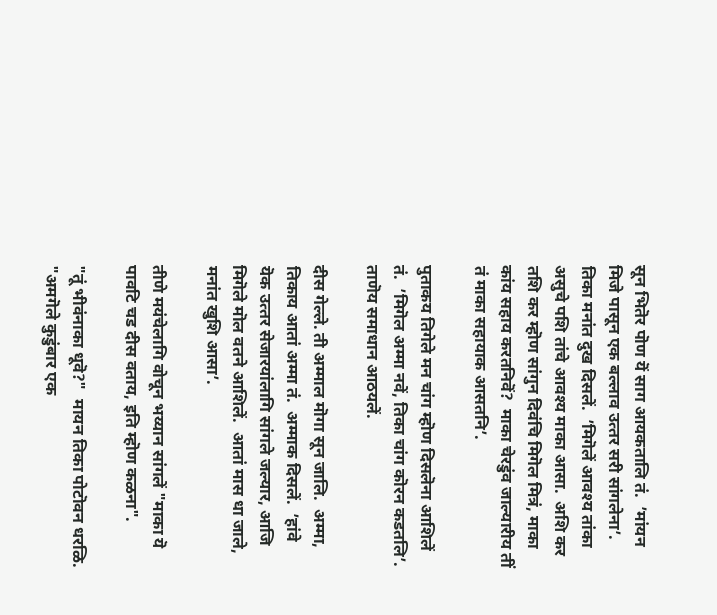सून भितॆर पॊण यॆं साग आयकतालि तं.  ’मांयन मिजे पासून एक बल्लाव उत्‍तर सरी सांगलेना’.  तिका मनांत दुख दिसलें.  ’मिगॆलें आवश्य तांका असुचे पशि तांचे आवश्य माका आसा.  अशि कर तशि कर म्हॊण सांगुन दिवंचि मिगॆल मित्रं, माका कांय सहाय करतनिवॆं?  माका चेरडुंव जाल्यारीय तीं तं माका सहायाक आसतनि’.

पुताकय तिगेले मन चांग म्हॊण दिसलॆना आशिलें तं.  ’मिगॆल अम्मा नवें, तिका चांग कॊरन कडतलि’. ताणॆय समाधान आठयलें.

दीस गेल्ले. ती अम्माल मॊगा सून जालि.  अम्मा, तिकाय आतां अम्मा तं.  अम्माक दिसलें.  ’हांवे यॆक उत्‍तर सेजारयांलागि सांगले जल्यार, आजि मिगॆले मॊल वतने आशिलें.  आतां मास धा जाले, मनांत खुशि आसा’.

तीणे मयंचेलागि वोचून भय्यान सांगलें "माका यॆ पावटि चड दीस वताय, इति म्हॊण कळना".

"तूं भीवंनाका धूवॆ?"  मायन तिका पोटॊवन धरळि.  "अमगॆले कुडुंबार एक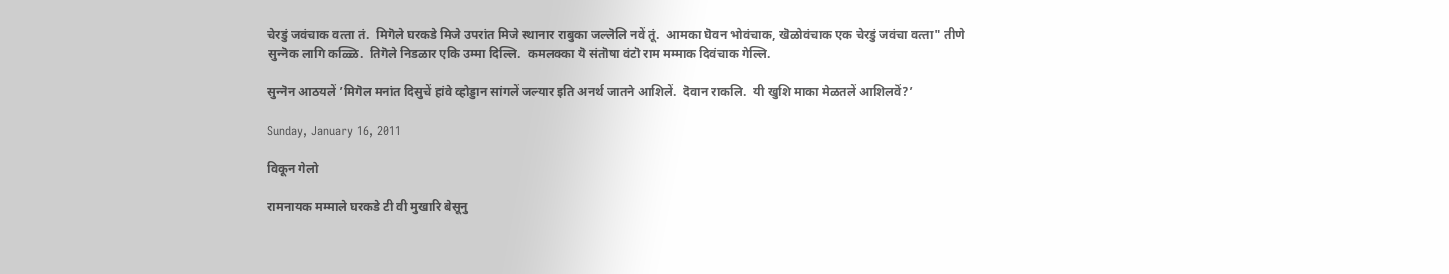चेरडुं जवंचाक वत्‍ता तं.  मिगॆले घरकडे मिजे उपरांत मिजे स्थानार राबुका जल्लॆलि नवें तूं.  आमका घॆवन भोवंचाक, खॆळोवंचाक एक चेरडुं जवंचा वत्‍ता" तीणे सुन्‍नॆक लागि कळ्ळि.  तिगॆले निडळार एकि उम्मा दिल्लि.  कमलक्‍का यॆ संतॊषा वंटॊ राम मम्माक दिवंचाक गेल्लि.

सुन्‍नॆन आठयलें ’मिगॆल मनांत दिसुचें हांवे व्होड्डान सांगलें जल्यार इति अनर्थ जातने आशिलें.  दॆवान राकलि.  यी खुशि माका मेळतलें आशिलवॆं?’

Sunday, January 16, 2011

विकून गेलो

रामनायक मम्माले घरकडे टी वी मुखारि बेसूनु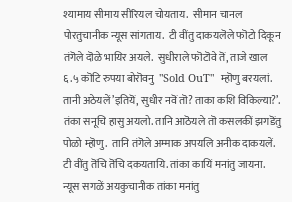श्यामाय सीमाय सीरियल चोयताय.  सीमान चानल पोरतुचानीक न्यूस सांगताय.  टी वींतु दाकयलॆले फॊटो दिकून तंगॆले दॊळे भायिर अयले.  सुधीराले फॊटॊवे तॆं, ताजे खाल ६.५ कॊटि रुपया बोरॊवनु  "Sold OuT"  म्हॊणु बरयलां. तानी अठेयलें ’इतियॆं, सुधीर नवॆं तॊ? ताका कशि विकिल्या?’.  तंका सनूचि हासु अयलो. तानि आठॆयले तॊ कसलकीं झगडॆंतु पोळो म्हॊणु.  तानि तंगॆले अम्माक अपयलि अनीक दाकयलें. टी वींतु तॆंचि तॆंचि दकयतायि. तांका कायिं मनांतु जायना.  न्यूस सगळें अयकुचानीक तांका मनांतु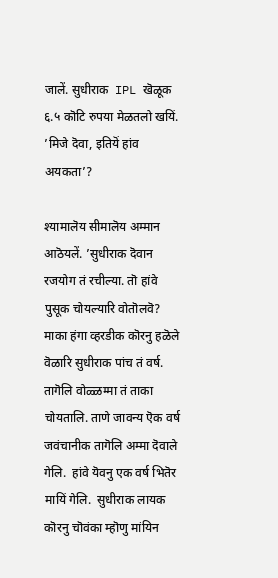जालें. सुधीराक  IPL खॆळूक ६.५ कॊटि रुपया मेळतलो खयिं. ’मिजे दॆवा, इतियॆं हांव अयकता’?

श्यामालॆय सीमालॆय अम्मान आठॆयलें. ’सुधीराक दॆवान रजयोग तं रचील्या. तॊ हांवे पुसूक चोयल्यारि वोतॊलवॆ?  माका हंगा व्हरडीक कॊरनु हळॆले वॆळारि सुधीराक पांच तं वर्ष.  तागॆलि वोळ्ळम्मा तं ताका चोयतालि. ताणे जावन्य ऎक वर्ष जवंचानीक तागॆलि अम्मा दॆवाले गेलि.  हांवे यॆवनु एक वर्ष भितॆर मायिं गेलि.  सुधीराक लायक कॊरनु चॊवंका म्हॊणु मांयिन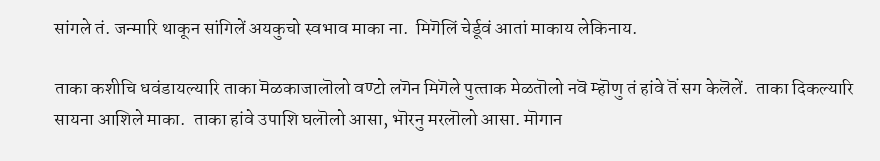सांगले तं. जन्मारि थाकून सांगिलें अयकुचो स्वभाव माका ना.  मिगॆलिं चेर्डूवं आतां माकाय लेकिनाय.

ताका कशीचि धवंडायल्यारि ताका मॆळकाजालॊलो वण्टो लगॆन मिगॆले पुत्‍ताक मेळतॊलो नवॆ म्हॊणु तं हांवे तॆं सग केलॆलें.  ताका दिकल्यारि सायना आशिले माका.  ताका हांवे उपाशि घलॊलो आसा, भॊरनु मरलॊलो आसा. मॊगान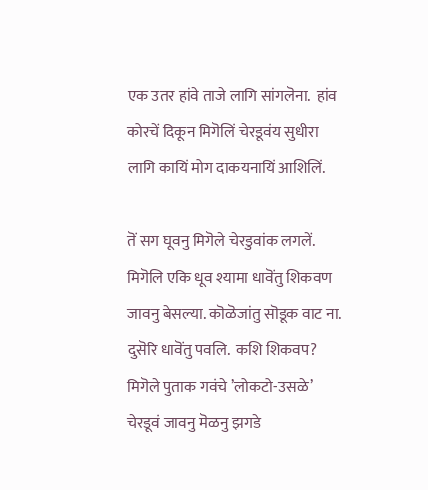एक उतर हांवे ताजे लागि सांगलॆना.  हांव कोरचें दिकून मिगॆलिं चेरडूवंय सुधीरा लागि कायिं मोग दाकयनायिं आशिलिं.

तॆं सग घूवनु मिगॆले चेरडुवांक लगलें.  मिगॆलि एकि धूव श्यामा धावॆंतु शिकवण जावनु बेसल्या. कॊळॆजांतु सॊडूक वाट ना.  दुसॆरि धावॆंतु पवलि.  कशि शिकवप? मिगॆले पुताक गवंचे ’लोकटो-उसळे’ चेरडूवं जावनु मॆळनु झगडे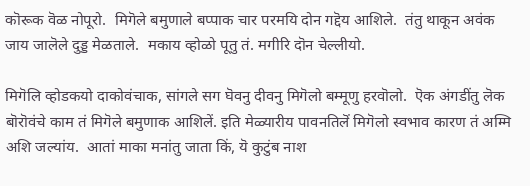कॊरूक वॆळ नोपूरो.  मिगॆले बमुणाले बप्‍पाक चार परमयि दोन गद्दॆय आशिले.  तंतु थाकून अवंक जाय जालॆले दुड्ड मेळताले.  मकाय व्होळो पूतु तं. मगीरि दॊन चेल्‍लीयो.

मिगॆलि व्होडकयो दाकोवंचाक, सांगले सग घॆवनु दीवनु मिगॆलो बम्मूणु हरवॊलो.  ऎक अंगडींतु लॆक बॊरॊवंचे काम तं मिगॆले बमुणाक आशिलें. इति मेळ्यारीय पावनतिलॆं मिगॆलो स्वभाव कारण तं अम्मि अशि जल्यांय.  आतां माका मनांतु जाता किं, यॆ कुटुंब नाश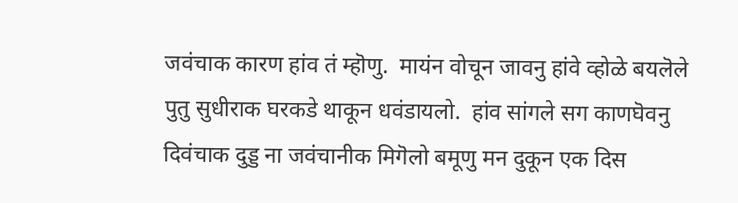जवंचाक कारण हांव तं म्हॊणु.  मायंन वोचून जावनु हांवे व्होळे बयलॆले पुतु सुधीराक घरकडे थाकून धवंडायलो.  हांव सांगले सग काणघॆवनु दिवंचाक दुड्ड ना जवंचानीक मिगॆलो बमूणु मन दुकून एक दिस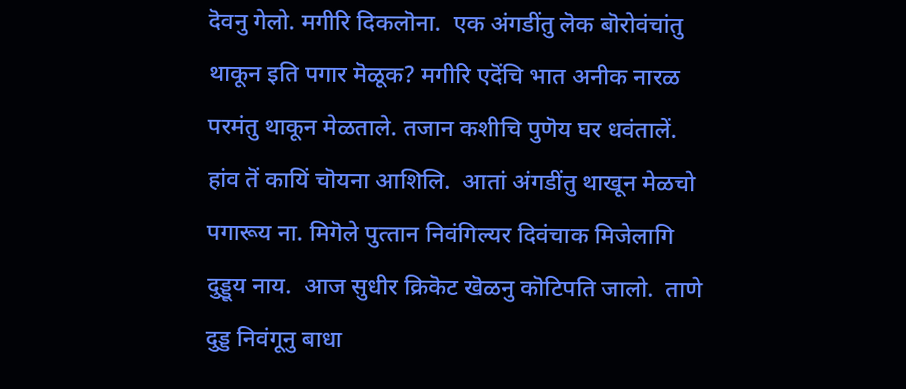दॆवनु गेलो. मगीरि दिकलॊना.  एक अंगडींतु लॆक बॊरोवंचांतु थाकून इति पगार मॆळूक? मगीरि एदॆंचि भात अनीक नारळ परमंतु थाकून मेळताले. तजान कशीचि पुणॆय घर धवंतालें. हांव तॆं कायिं चॊयना आशिलि.  आतां अंगडींतु थाखून मेळचो पगारूय ना. मिगॆले पुत्‍तान निवंगिल्यर दिवंचाक मिजेलागि दुड्डूय नाय.  आज सुधीर क्रिकॆट खॆळनु कॊटिपति जालो.  ताणे दुड्ड निवंगूनु बाधा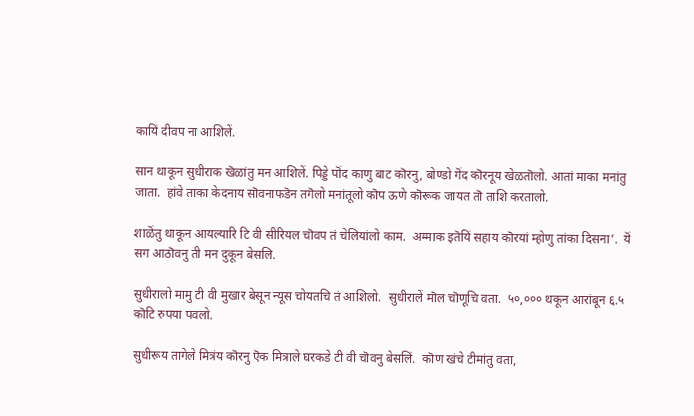कायिं दीवप ना आशिलें.

सान थाकून सुधीराक खॆळांतु मन आशिलें. पिड्डे पॊंद काणु बाट कॊरनु, बोण्डो गॆंद कॊरनूय खेळतॊलो. आतां माका मनांतु जाता.  हांवे ताका केदनाय सॊवनाफडॆन तगॆलो मनांतूलो कॊप ऊणे कॊरूक जायत तॊ ताशि करतालो.

शाळॆंतु थाकून आयल्यारि टि वी सीरियल चॊवप तं चेलियांलो काम.  अम्माक इतॆयिं सहाय कॊरयां म्होणु तांका दिसना’.  यॆं सग आठॊवनु ती मन दुकून बेसलि.

सुधीरालो मामु टी वी मुखार बेसून न्यूस चोयतचि तं आशिलो.  सुधीरालें मॊल चॊणूचि वता.  ५०,००० थकून आरांबून ६.५ कॊटि रुपया पवलो.

सुधीरूय तागेले मित्रंय कॊरनु ऎक मित्राले घरकडे टी वी चॊवनु बेसलिं.  कॊण खंचे टीमांतु वता,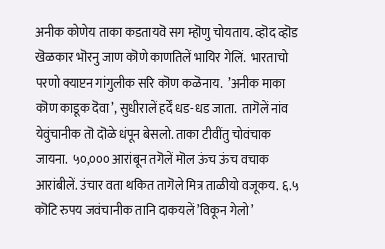अनीक कोणेय ताका कडतायवॆ सग म्हॊणु चोयताय. व्हॊद व्हॊड खॆळकार भॊरनु जाण कॊणे काणतिलें भायिर गेलिं.  भारताचो परणो क्याप्टन गांगुलीक सरि कॊण कळॆनाय.  ’अनीक माका कॊण काडूक दॆवा’, सुधीरालें हर्दें धड-धड जाता.  तागॆलें नांव येवुंचानीक तॊ दॊळे धंपून बेसलो. ताका टीवींतु चोवंचाक जायना.  ५०,००० आरांबून तगॆलें मॊल ऊंच ऊंच वचाक आरांबीलें. उंचार वता थकित तागॆले मित्र ताळीयो वजूकय. ६.५ कॊटि रुपय जवंचानीक तानि दाकयलें ’विकून गेलो’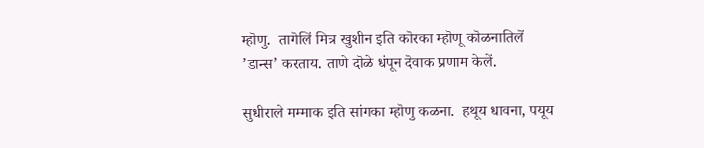म्हॊणु.  तागॆलिं मित्र खुशीन इति कॊरका म्हॊणू कॊळनातिलॆं ’डान्स’ करताय. ताणे दॊळे धंपून दॆवाक प्रणाम केलें.

सुधीराले मम्‍माक इति सांगका म्हॊणु कळना.  हथूय धावना, पयूय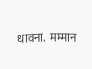धावना.  मम्मान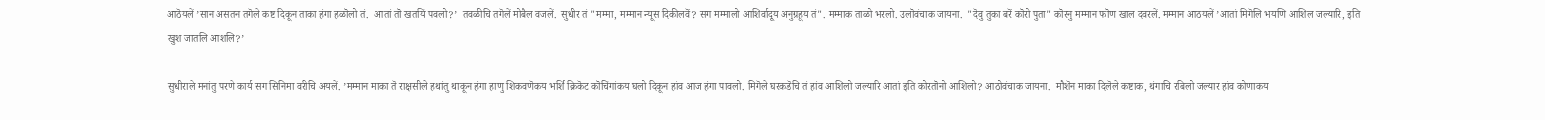आठॆयलें ’सान असतन तगॆले कष्ट दिकून ताका हंगा हळॊलो तं.  आतां तॊ खतयिं पवलो?’  तवळीचि तगॆलें मोबैल वजलें.  सुधीर तं "मम्मा, मम्मान न्यूस दिकीलवॆं? सग मम्मालो आशिर्वादूय अनुग्रहूय तं". मम्माक ताळो भरलो. उलॊवंचाक जायना.  "दॆवु तुका बरॆं कॊरो पुता" कॊरनु मम्मान फॊण खाल दवरलें. मम्मान आठयलें ’आतां मिगॆलि भयणि आशिल जल्यारि, इति खुश जातलि आशलि?’

सुधीराले मनांतु परणे कार्य सग सिनिमा वरीचि अयलें. ’मम्मान माका तॆ राक्षसीले हथांतु थाकून हंगा हाणु शिकवणॆकय भर्शि क्रिकॆट कॊचिंगांकय घलो दिकून हांव आज हंगा पावलो. मिगॆले घरकडॆचि तं हांव आशिलो जल्यारि आतां इति कोरतॊनो आशिलो? आठोवंचाक जायना.  मौशॆन माका दिलॆले कष्टाक, थंगाचि रबिलो जल्यार हांव कोणाकय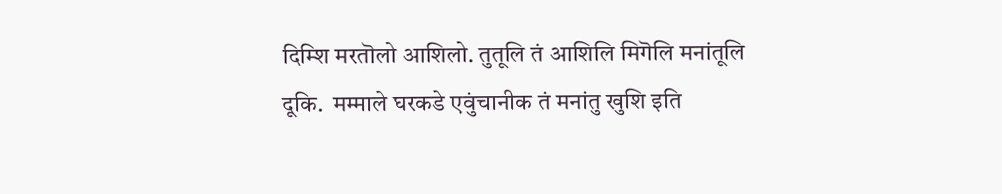दिम्शि मरतॊलो आशिलो. तुतूलि तं आशिलि मिगॆलि मनांतूलि दूकि.  मम्माले घरकडे एवुंचानीक तं मनांतु खुशि इति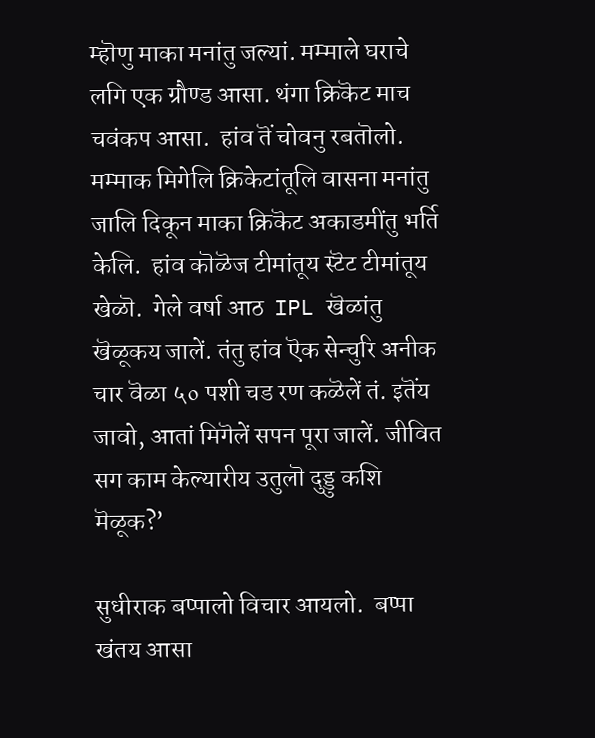म्हॊणु माका मनांतु जल्यां. मम्माले घराचे लगि एक ग्रौण्ड आसा. थंगा क्रिकॆट माच चवंकप आसा.  हांव तॆं चोवनु रबतॊलो.  मम्माक मिगेलि क्रिकेटांतूलि वासना मनांतु जालि दिकून माका क्रिकॆट अकाडमींतु भर्ति केलि.  हांव कॊळॆज टीमांतूय स्टॆट टीमांतूय खेळॊ.  गेले वर्षा आठ  IPL खॆळांतु खॆळूकय जालें. तंतु हांव ऎक सेन्चुरि अनीक चार वॆळा ५० पशी चड रण कळॆलें तं. इतॆंय जावो, आतां मिगॆलें सपन पूरा जालें. जीवित सग काम केल्यारीय उतुलॊ दुड्डु कशि मॆळूक?’

सुधीराक बप्पालो विचार आयलो.  बप्पा खंतय आसा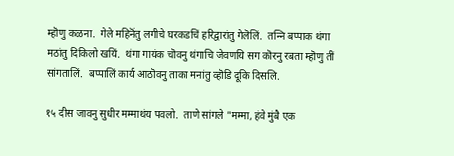म्हॊणु कळना.  गेले महिनॆंतु लगीचे घरकडचिं हरिद्वारांतु गेलॆलिं.  तन्‍नि बप्पाक थंगा मठांतु दिकिलो खयिं.  थंगा गायंक चॊवनु थंगाचि जेवणयि सग कॊरनु रबता म्हॊणु तीं सांगतालिं.  बप्पालिं कार्य आठॊवनु ताका मनांतु व्हॊडि दूकि दिसलि.

१५ दीस जावनु सुधीर मम्माथंय पवलो.  ताणे सांगले "मम्मा, हंवे मुंबै एक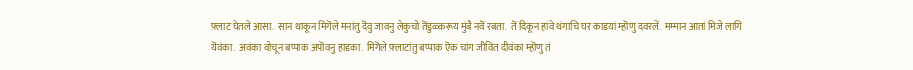फ़्लाट घेतले आसा.  सान थाकून मिगॆले मनांतु दॆवु जावनु लेकुचो तॆंडुळ्करूय मुंबै नवॆं रबता.  तॆं दिकून हांवे थंगाचि घर काडयां म्हॊणु दवरलें.  मम्मान आतां मिजे लागि यॆवंका.  अवंका वोचून बप्पाक अपॊवनु हाडका.  मिगॆले फ़्लाटांतु बप्पाक ऎक चांग जीवित दीवंका म्हॊणु तं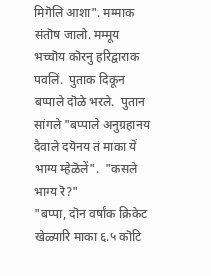मिगॆलि आशा". मम्माक संतॊष जालो. मम्मूय भच्चॊय कॊरनु हरिद्वाराक पवलिं.  पुताक दिकून बप्पाले दॊळे भरले.  पुतान सांगले "बप्पाले अनुग्रहानय दैवाले दयॆनय तं माका यॆं भाग्य म्हेळॆलें".  "कसले भाग्य रॆ?"
"बप्पा, दॊन वर्षांक क्रिकेट खेळ्यारि माका ६.५ कॊटि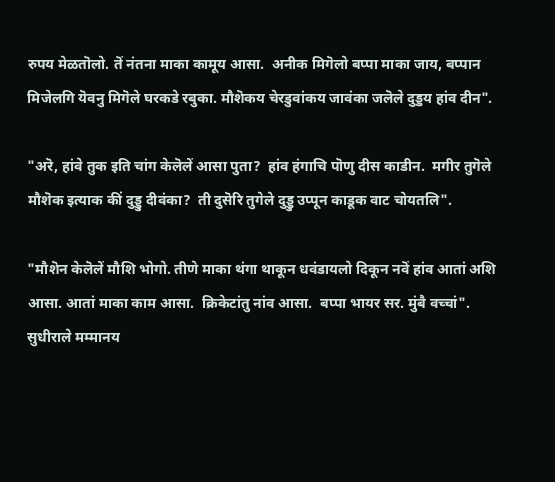रुपय मेळतॊलो. तॆं नंतना माका कामूय आसा.  अनीक मिगॆलो बप्पा माका जाय, बप्पान मिजेलगि यॆवनु मिगॆले घरकडे रबुका. मौशॆकय चेरडुवांकय जावंका जलॆले दुड्डय हांव दीन".

"अरॆ, हांवे तुक इति चांग केलॆलें आसा पुता?  हांव हंगाचि पॊणु दीस काडीन.  मगीर तुगॆले मौशॆक इत्याक कीं दुड्डु दीवंका?  ती दुसॆरि तुगेले दुड्डु उप्पून काडूक वाट चोयतलि".

"मौशॆन केलॆलें मौशि भोगो. तीणे माका थंगा थाकून धवंडायलो दिकून नवॆं हांव आतां अशि आसा. आतां माका काम आसा.  क्रिकेटांतु नांव आसा.  बप्पा भायर सर. मुंबै वच्चां".  सुधीराले मम्मानय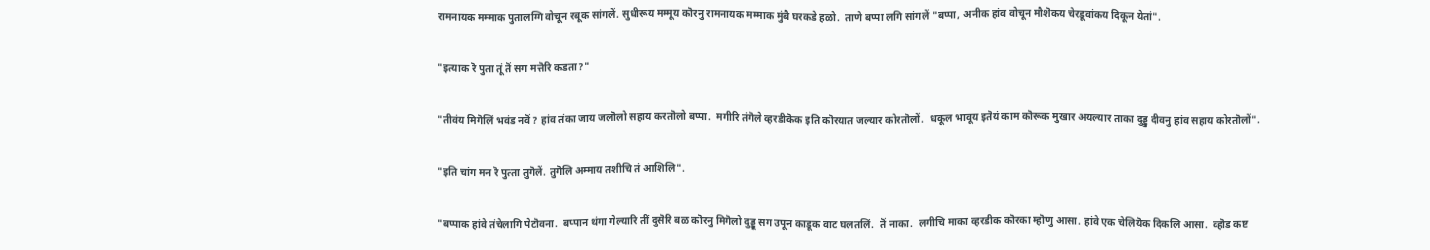रामनायक मम्माक पुतालग्गि वोचून रबूक सांगलें. सुधीरूय मम्मूय कॊरनु रामनायक मम्माक मुंबै घरकडे हळो.  ताणे बप्पा लगि सांगलें "बप्पा, अनीक हांव वोचून मौशॆकय चेरडूवांकय दिकून येतां".

"इत्याक रॆ पुता तूं तॆं सग मत्तॆरि कडता?"

"तीवंय मिगॆलिं भवंड नवॆं? हांव तंका जाय जलॊलो सहाय करतॊलो बप्पा.  मगीरि तंगॆले व्हरडीकॆक इति कॊरयात जल्यार कोरतॊलों.  धकूल भावूय इतॆयं काम कॊरूक मुखार अयल्यार ताका दुड्डु दीवनु हांव सहाय कोरतॊलों".

"इति चांग मन रॆ पुत्‍ता तुगॆलें. तुगॆलि अम्माय तशीचि तं आशिलि".

"बप्पाक हांवे तंचेलागि पेटॊवना.  बप्पान थंगा गेल्यारि तीं दुसॆरि बळ कॊरनु मिगॆलो दुड्डू सग उपून काडूक वाट घलतलिं.  तॆं नाका.  लगीचि माका व्हरडीक कॊरका म्हॊणु आसा. हांवे एक चेलियॆक दिकलि आसा.  व्हॊड कष्ट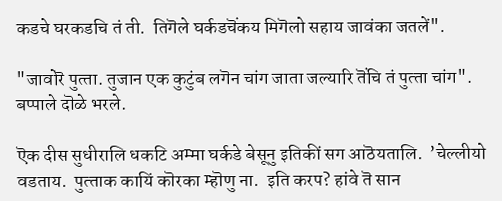कडचे घरकडचि तं ती.  तिगॆले घर्कडचॆंकय मिगॆलो सहाय जावंका जतलें".

"जावोरॆ पुत्‍ता. तुजान एक कुटुंब लगॆन चांग जाता जल्यारि तॆंचि तं पुत्‍ता चांग".  बप्पाले दॊळे भरले.

ऎक दीस सुधीरालि धकटि अम्मा घर्कडे बेसूनु इतिकीं सग आठॆयतालि.  ’चेल्लीयो वडताय.  पुत्‍ताक कायिं कॊरका म्हॊणु ना.  इति करप? हांवे तॆ सान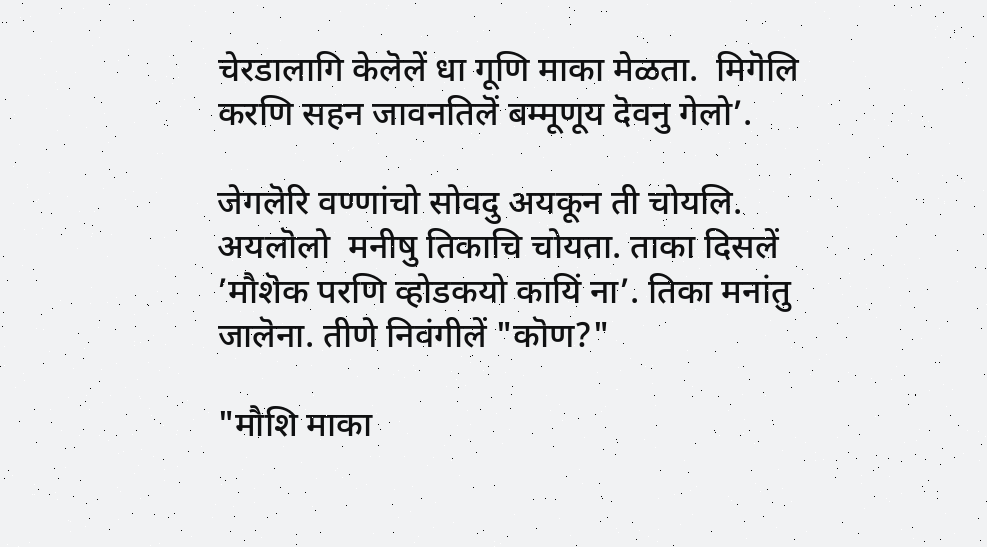चेरडालागि केलॆलें धा गूणि माका मेळता.  मिगॆलि करणि सहन जावनतिलॆं बम्मूणूय दॆवनु गेलो’.

जेगलॆरि वण्णांचो सोवदु अयकून ती चोयलि.  अयलॊलो  मनीषु तिकाचि चोयता. ताका दिसलें ’मौशॆक परणि व्होडकयो कायिं ना’. तिका मनांतु जालॆना. तीणे निवंगीलें "कॊण?"

"मौशि माका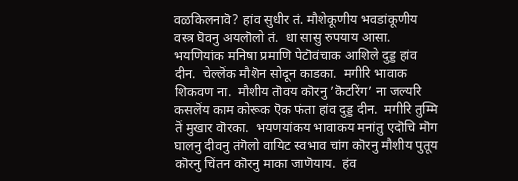वळकिलनावॆ? हांव सुधीर तं. मौशेकूणीय भवडांकूणीय वस्त्र घॆवनु अयलॊलो तं.  धा सासु रुपयाय आसा.  भयणियांक मनिषा प्रमाणि पेटॊवंचाक आशिले दुड्ड हांव दीन.  चेल्लॆंक मौशॆन सोदून काडका.  मगीरि भावाक शिकवण ना.  मौशीय तॊवय कॊरनु ’कॆटरिंग’ ना जल्यरि कसलॆंय काम कोरूक ऎक फंता हांव दुड्ड दीन.  मगीरि तुम्मि तॆं मुखार वॊरका.  भयणयांकय भावाकय मनांतु एदॊचि मॊग घालनु दीवनु तंगॆलो वायिट स्वभाव चांग कॊरनु मौशीय पुतूय कॊरनु चिंतन कॊरनु माका जाणॆयाय.  हंव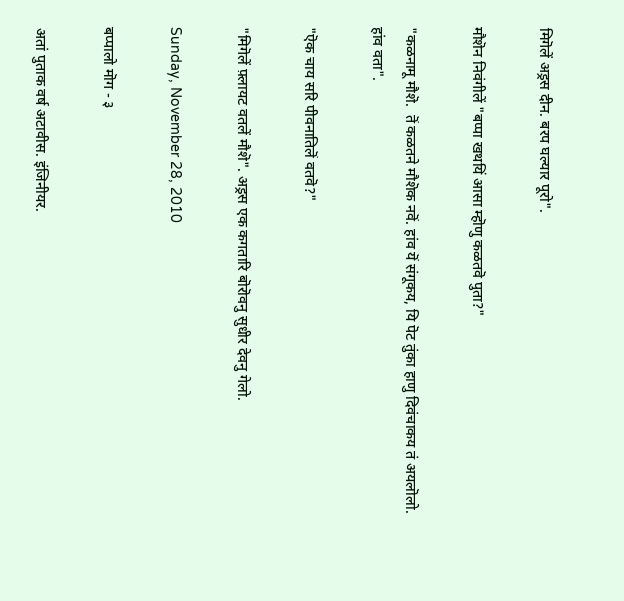मिगॆलें अड्रस दीन. बरप घल्यार पूरो".

मौशॆन निवंगीलें "बप्पा खथयिं आसा म्हॊणु कळतवॆ पुता?"

"कळनामू मौशॆ.  तॆं कळतने मौशॆक नवॆं. हांव यॆं संगूकय, यि पॆट तुंका हाणु दिवंचाकय तं अयलॊलो. हांव वता".

"ऎक चाय सरि पीवनातिलॆं वतवॆ?"

"मिगॆलें फ़्लायट वतलें मौशॆ". अड्रस एक कगतारि बॊरॊवनु सुधीर देवनु गेलो.

Sunday, November 28, 2010

बप्पालो मॊग - ३

अतां पुताक वर्ष अटावीस. इंजिनीयर.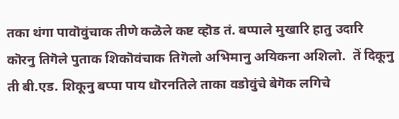तका थंगा पावॊवुंचाक तीणे कळॆले कष्ट व्हॊड तं. बप्पाले मुखारि हातु उदारि कॊरनु तिगॆले पुताक शिकॊवंचाक तिगॆलो अभिमानु अयिकना अशिलो.  तॆं दिकूनु ती बी.एड. शिकूनु बप्पा पाय धॊरनतिले ताका वडोवुंचे बेगॆक लगिचे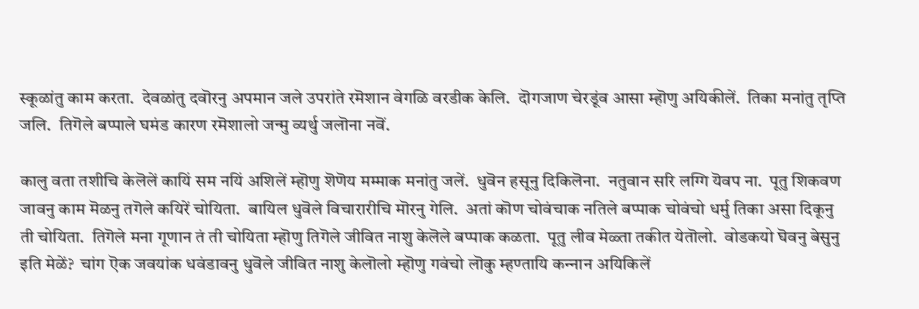स्कूळांतु काम करता.  देवळांतु दवॊरनु अपमान जले उपरांते रमॆशान वेगळि वरडीक केलि.  दॊगजाण चेरडूंव आसा म्हॊणु अयिकीलें.  तिका मनांतु तृप्ति जलि.  तिगॆले बप्पाले घमंड कारण रमॆशालो जन्मु व्यर्थु जलॊना नवॆं.

कालु वता तशीचि केलॆलें कायिं सम नयिं अशिलें म्हॊणु शॆणॆय मम्माक मनांतु जलें.  धुवॆन हसूनु दिकिलॆना.  नतुवान सरि लग्गि यॆवप ना.  पूतु शिकवण जावनु काम मॆळनु तगॆले कयिरें चोयिता.  बायिल धुवॆले विचारारीचि मॊरनु गेलि.  अतां कॊण चोवंचाक नतिले बप्पाक चोवंचो धर्मु तिका असा दिकूनु ती चोयिता.  तिगॆले मना गूणान तं ती चोयिता म्हॊणु तिगॆले जीवित नाशु केलॆले बप्पाक कळता.  पूतु लीव मेळ्‍ता तकीत येतॊलो.  वोडकयो घॆवनु बेसुनु इति मेळें?  चांग ऎक जवयांक धवंडावनु धुवॆले जीवित नाशु केलॊलो म्हॊणु गवंचो लॊकु म्हण्‍तायि कन्‍नान अयिकिलें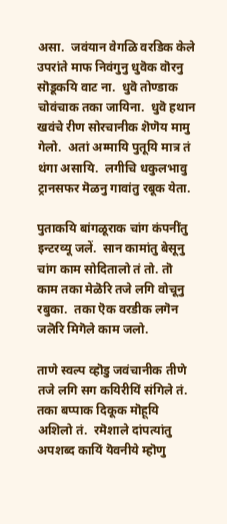असा.  जवंयान वेगळि वरडिक केले उपरांते माफ निवंगुनु धुवॆक वॊरनु सॊडूकयि वाट ना.  धुवॆ तोण्डाक चोवंचाक तका जायिना.  धुवॆ हथान खवंचे रीण सोरचानीक शॆणॆय मामु गेलो.  अतां अम्मायि पुतूयि मात्र तं थंगा असायि.  लगीचि धकुलभावु ट्रानसफर मॆळनु गावांतु रबूक येता.

पुताकयि बांगळूराक चांग कंपनींतु इन्‍टरव्यू‍ जलें.  सान कामांतु बेसूनु चांग काम सोदितालो तं तो. तॊ काम तका मेळॆरि तजे लगि वोचूनु रबुका.  तका ऎक वरडीक लगॆन जलॆरि मिगॆले काम जलो.

ताणे स्वल्‍प व्हॊडु जवंचानीक तीणे तजे लगि सग कयिरीयिं संगिले तं.  तका बप्पाक दिकूक मॊहूयि अशिलो तं.  रमॆशाले दांपत्यांतु अपशब्द कायिं यॆवनीये म्हॊणु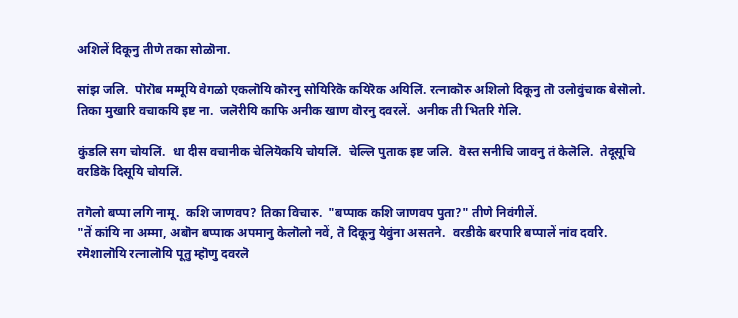अशिलें दिकूनु तीणे तका सोळॊना.

सांझ जलि.  पॊरॊब मम्मूयि वेगळो एकलॊयि कॊरनु सोयिरिकॆ कयिरॆक अयिलिं. रत्‍नाकॊरु अशिलो दिकूनु तॊ उलोवुंचाक बेसॊलो.  तिका मुखारि वचाकयि इष्ट ना.  जलॆरीयि काफि अनीक खाण वॊरनु दवरलें.  अनीक ती भितरि गेलि.

कुंडलि सग चोयलिं.  धा दीस वचानीक चेलियॆकयि चोयलिं.  चेल्लि पुताक इष्ट जलि.  वॆस्त सनीचि जावनु तं केलॆलि.  तेदूसूचि वरडिकॆ दिसूयि चोयलिं.

तगॆलो बप्पा लगि नामू.  कशि जाणवप? तिका विचारु.  "बप्पाक कशि जाणवप पुता?" तीणे निवंगीलें.
"तॆं कांयि ना अम्मा, अबॊन बप्पाक अपमानु केलॊलो नवें, तॆ दिकूनु येवुंना असतने.  वरडीके बरपारि बप्पालें नांव दवरि.  रमॆशालॊयि रत्‍नालॊयि पूतु म्हॊणु दवरलॆ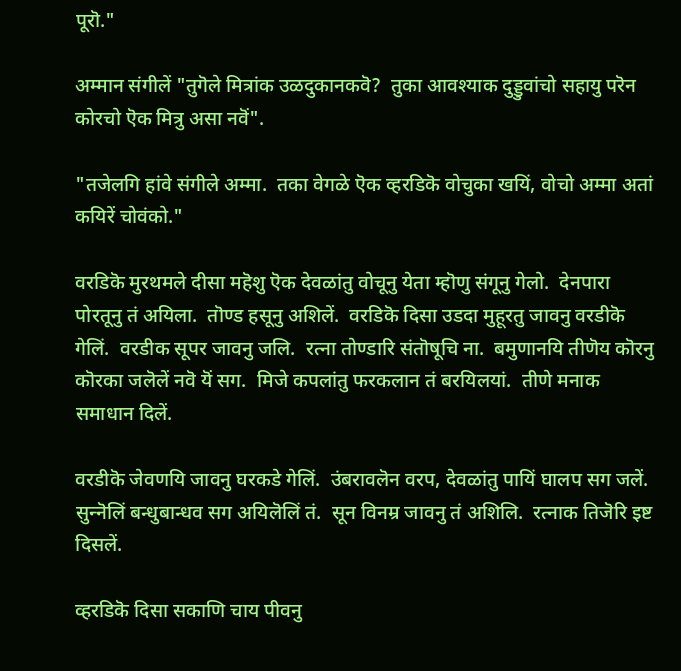पूरॊ."

अम्मान संगीलें "तुगॆले मित्रांक उळदुकानकवॆ?  तुका आवश्याक दुड्डुवांचो सहायु परॆन कोरचो ऎक मित्रु असा नवॆं".

"तजेलगि हांवे संगीले अम्मा.  तका वेगळे ऎक व्हरडिकॆ वोचुका खयिं, वोचो अम्मा अतां कयिरें चोवंको."

वरडिकॆ मुरथमले दीसा महॆशु ऎक देवळांतु वोचूनु येता म्हॊणु संगूनु गेलो.  देनपारा पोरतूनु तं अयिला.  तॊण्ड हसूनु अशिलें.  वरडिकॆ दिसा उडदा मुहूरतु जावनु वरडीकॆ गेलिं.  वरडीक सूपर जावनु जलि.  रत्‍ना तोण्डारि संतॊषूचि ना.  बमुणानयि तीणॆय कॊरनु कॊरका जलॆलें नवॆ यॆं सग.  मिजे कपलांतु फरकलान तं बरयिलयां.  तीणे मनाक समाधान दिलें.

वरडीकॆ जेवणयि जावनु घरकडे गेलिं.  उंबरावलॆन वरप, देवळांतु पायिं घालप सग जलें. सुन्‍नॆलिं बन्धुबान्धव सग अयिलॆलिं तं.  सून विनम्र जावनु तं अशिलि.  रत्‍नाक तिजॆरि इष्ट दिसलें.

व्हरडिकॆ दिसा सकाणि चाय पीवनु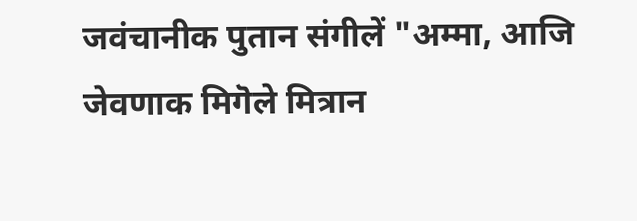जवंचानीक पुतान संगीलें "अम्मा, आजि जेवणाक मिगॆले मित्रान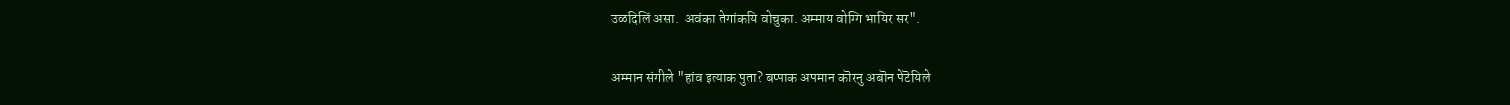उळदिलिं असा.  अवंका तेगांकयि वोचुका. अम्माय वोग्गि भायिर सर".

अम्मान संगीले "हांव इत्याक पुता? बप्पाक अपमान कॊरनु अबॊन पेटॆयिले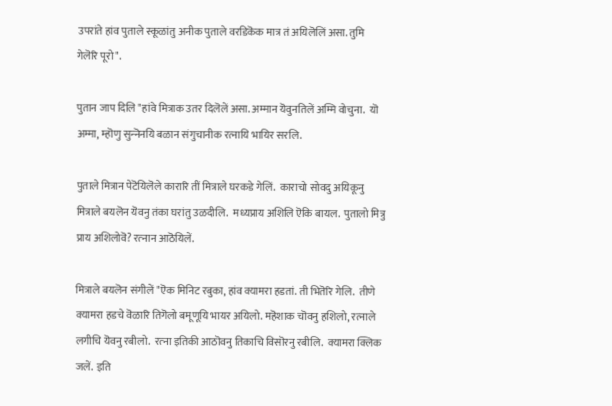उपरांते हांव पुताले स्कूळांतु अनीक पुताले वरडिकॆक मात्र तं अयिलॆलिं असा. तुमि गेलॆरि पूरो".

पुतान जाप दिलि "हांवे मित्राक उतर दिलॆलें असा. अम्मान यॆवुनतिलें अम्मि वोचुना.  यॊ अम्मा, म्हॊणु सुन्‍नॆनयि बळान संगुचानीक रत्‍नायि भायिर सरलि.

पुताले मित्रान पेटॆयिलॆले कारारि तीं मित्राले घरकडे गेलिं.  काराचो सोवदु अयिकूनु मित्राले बयलॆन यॆवनु तंका घरांतु उळदीलि.  मध्यप्राय अशिलि ऎकि बायल.  पुतालो मित्रु प्राय अशिलोवॆ? रत्‍नान आठॆयिलें.

मित्राले बयलॆन संगीलें "ऎक मिनिट रबुका, हांव क्यामरा हडतां. ती भितॆरि गेलि.  तीणे क्यामरा हडचे वॆळारि तिगॆलो बमूणूयि भायर अयिलो. महॆशाक चॊवनु हशिलो, रत्‍नाले लगीचि यॆवनु रबीलो.  रत्‍ना इतिकी आठॊवनु तिकाचि विसॊरनु रबीलि.  क्यामरा क्लिक जलें.  इति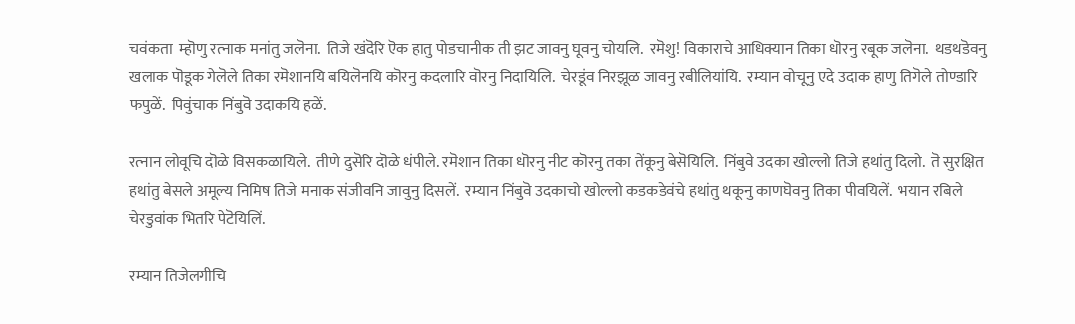चवंकता  म्हॊणु रत्‍नाक मनांतु जलॆना.  तिजे खंदॆरि ऎक हातु पोडचानीक ती झट जावनु घूवनु चोयलि.  रमॆशु! विकाराचे आधिक्यान तिका धॊरनु रबूक जलॆना.  थडथडॆवनु खलाक पॊडूक गेलॆले तिका रमॆशानयि बयिलॆनयि कॊरनु कदलारि वॊरनु निदायिलि.  चेरडूंव निरझूळ जावनु रबीलियांयि.  रम्यान वोचूनु एदे उदाक हाणु तिगॆले तोण्डारि फपुळें.  पिवुंचाक निंबुवॆ उदाकयि हळें.

रत्‍नान लोवूचि दॊळे विसकळायिले.  तीणे दुसॆरि दॊळे धंपीले. रमॆशान तिका धॊरनु नीट कॊरनु तका तेंकूनु बेसॆयिलि.  निंबुवे उदका खोल्लो तिजे हथांतु दिलो.  तॆ सुरक्षित हथांतु बेसले अमूल्य निमिष तिजे मनाक संजीवनि जावुनु दिसलें.  रम्यान निंबुवॆ उदकाचो खोल्लो कडकडेवंचे हथांतु थकूनु काणघॆवनु तिका पीवयिलें.  भयान रबिले चेरडुवांक भितरि पेटॆयिलिं.

रम्यान तिजेलगीचि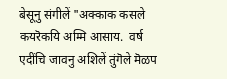बेसूनु संगीलें "अक्काक कसले कयरॆकयि अम्मि आसाय.  वर्ष एदींचि जावनु अशिलें तुंगॆले मॆळप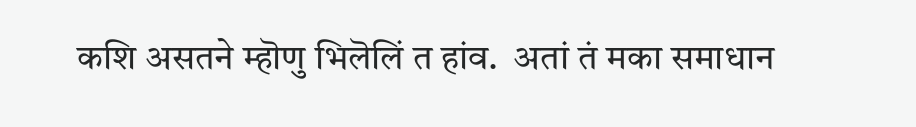कशि असतने म्हॊणु भिलॆलिं त हांव.  अतां तं मका समाधान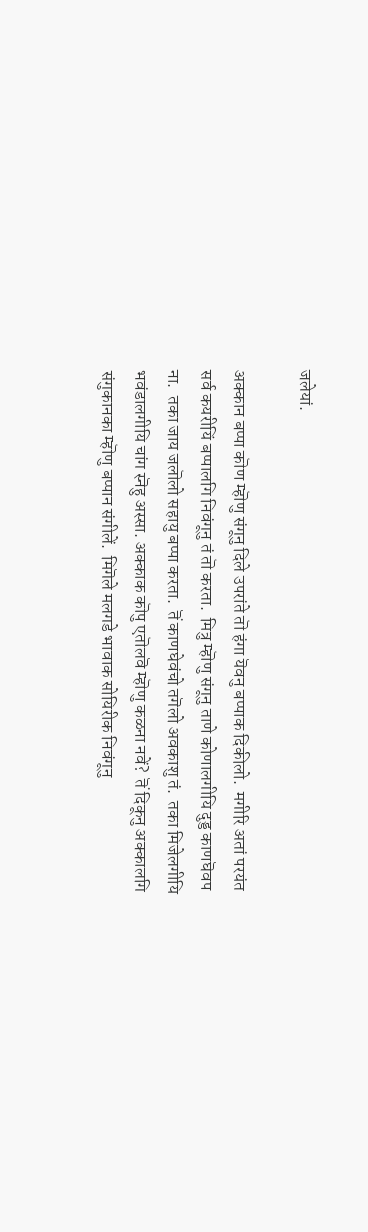जलेयां.

अक्कान बप्पा कॊण म्हॊणु संगूनु दिले उपरांते तॊ हंगा यॆवनु बप्पाक दिकीलो.  मगीरि अतां परयंत सर्व कयरीयिं बप्पालगि निवंगूनु तं तॊ करता.  मित्रु म्हॊणु संगूनु ताणे कोणालगीयि दुड्ड काणघॆवप ना.  तका जाय जलॊलो सहायु बप्पा करता.  तॆं काणघेवंचो तगॆलो अवकाशु तं.  तका मिजेलगीयि भवंडालगीयि चांग स्नॆहु अस्सा. अक्काक कॊपु एतॊलवॆ म्हॊणु कळना नवें?  तॆं दिकूनु अक्कालगि संगुकानका म्हॊणु बप्पान संगीलें.  मिगॆले मलगडे भावाक सोयिरीक निवंगूनु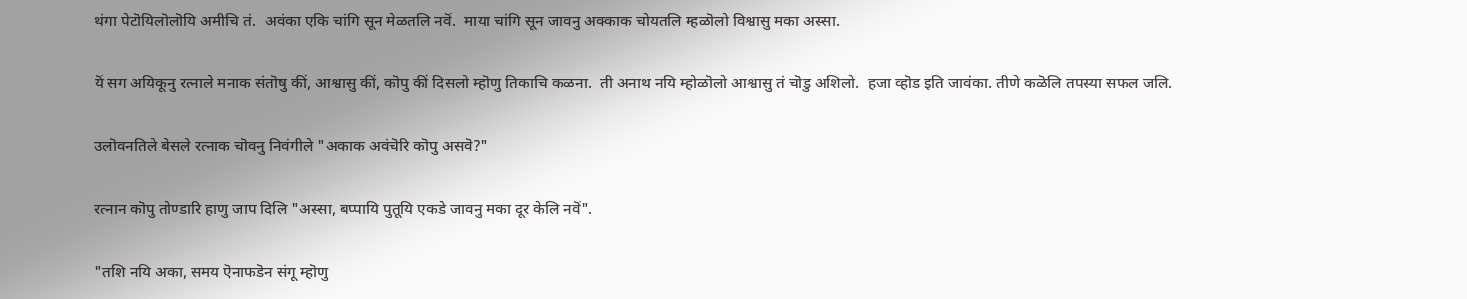थंगा पेटॊयिलॊलॊयि अमीचि तं.  अवंका एकि चांगि सून मेळतलि नवॆं.  माया चांगि सून जावनु अक्काक चोयतलि म्हळॊलो विश्वासु मका अस्सा.

यॆं सग अयिकूनु रत्‍नाले मनाक संतॊषु कीं, आश्वासु कीं, कॊपु कीं दिसलो म्हॊणु तिकाचि कळना.  ती अनाथ नयि म्होळॊलो आश्वासु तं चॊडु अशिलो.  हजा व्हॊड इति जावंका. तीणे कळॆलि तपस्या सफल जलि.

उलॊवनतिले बेसले रत्‍नाक चॊवनु निवंगीले "अकाक अवंचॆरि कॊपु असवॆ?"

रत्‍नान कॊपु तोण्डारि हाणु जाप दिलि "अस्सा, बप्पायि पुतूयि एकडे जावनु मका दूर केलि नवॆं".

"तशि नयि अका, समय ऎनाफडॆन संगू म्हॊणु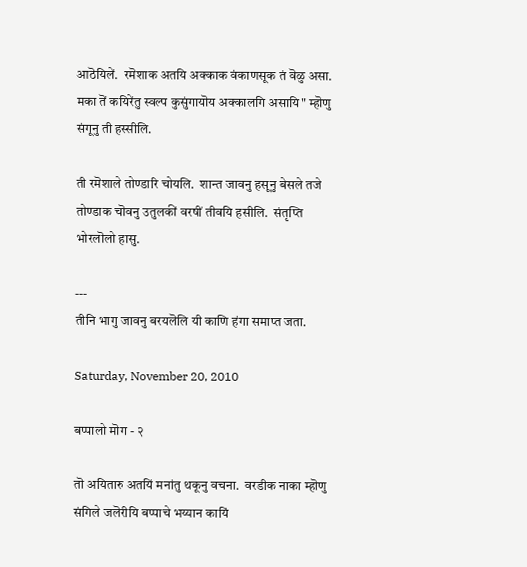आठॆयिलें.  रमॆशाक अतयि अक्काक वंकाणसूक तं वॆळु असा.  मका तॆं कयिरेंतु स्वल्प कुसुंगायॊय अक्कालगि असायि" म्हॊणु संगूनु ती हस्सीलि.

ती रमॆशाले तोण्डारि चोयलि.  शान्त जावनु हसूनु बेसले तजे तोण्डाक चॊवनु उतुलकीं वरषीं तीवयि हसीलि.  संतृप्ति भोरलॊलो हासु.

---
तीनि भागु जावनु बरयलॆलि यी काणि हंगा समाप्त जता.

Saturday, November 20, 2010

बप्पालो मॊग - २

तॊ अयितारु अतयिं मनांतु थकूनु वचना.  वरडीक नाका म्हॊणु संगिले जलॆरीयि बप्पाचे भय्यान कायिं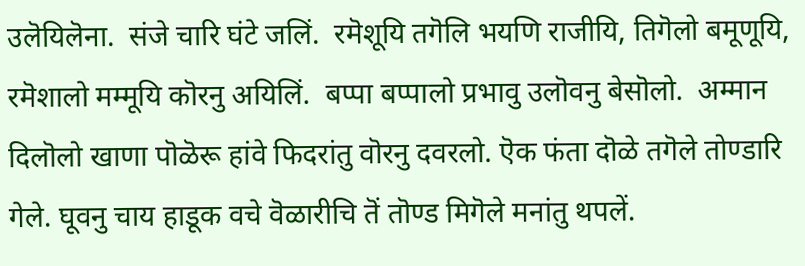उलॆयिलॆना.  संजे चारि घंटे जलिं.  रमॆशूयि तगॆलि भयणि राजीयि, तिगॆलो बमूणूयि, रमॆशालो मम्मूयि कॊरनु अयिलिं.  बप्पा बप्पालो प्रभावु उलॊवनु बेसॊलो.  अम्मान दिलॊलो खाणा पॊळॆरू हांवे फिदरांतु वॊरनु दवरलो. ऎक फंता दॊळे तगॆले तोण्डारि गेले. घूवनु चाय हाडूक वचे वॆळारीचि तॆं तॊण्ड मिगॆले मनांतु थपलें.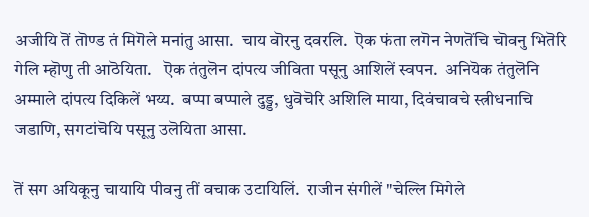अजीयि तॆं तॊण्ड तं मिगॆले मनांतु आसा.  चाय वॊरनु दवरलि.  ऎक फंता लगॆन नेणतॆंचि चॊवनु भितॆरि गेलि म्हॊणु ती आठॆयिता.   ऎक तंतुलॆन दांपत्य जीविता पसूनु आशिलें स्वपन.  अनियॆक तंतुलॆनि अम्माले दांपत्य दिकिलें भय्य.  बप्पा बप्पाले दुड्ड, धुवॆचॆरि अशिलि माया, दिवंचावचे स्त्रीधनाचि जडाणि, सगटांचॆयि पसूनु उलॆयिता आसा.

तॆं सग अयिकूनु चायायि पीवनु तीं वचाक उटायिलिं.  राजीन संगीलें "चेल्लि मिगेले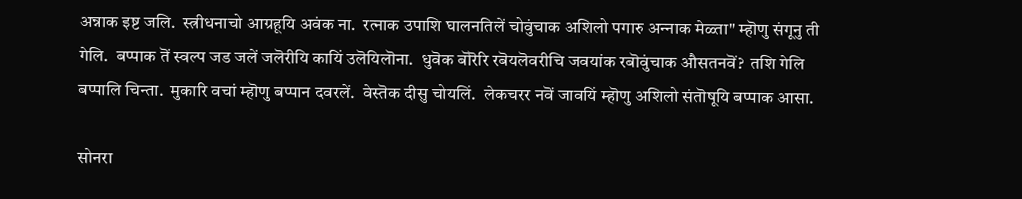अन्नाक इष्ट जलि.  स्त्रीधनाचो आग्रहूयि अवंक ना.  रत्‍नाक उपाशि घालनतिलें चोवुंचाक अशिलो पगारु अन्‍नाक मेळ्‍ता" म्हॊणु संगूनु ती गेलि.  बप्पाक तॆं स्वल्प जड जलें जलॆरीयि कायिं उलॆयिलॊना.  धुवॆक बॊरॆरि रबॆयलॆवरीचि जवयांक रबॊवुंचाक औसतनवॆं?  तशि गेलि बप्पालि चिन्ता.  मुकारि वचां म्हॊणु बप्पान दवरलें.  वेस्तॆक दीसु चोयलिं.  लेकचरर नवॆं जावयिं म्हॊणु अशिलो संतॊषूयि बप्पाक आसा.

सोनरा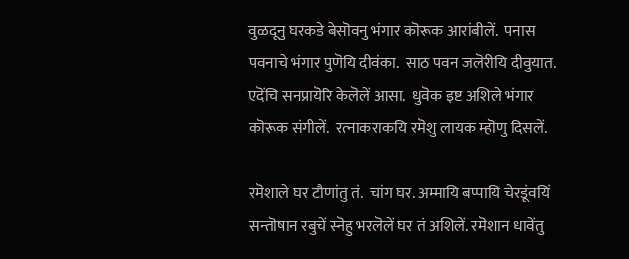वुळदूनु घरकडे बेसॊवनु भंगार कॊरूक आरांबीलें.  पनास पवनाचे भंगार पुणॆयि दीवंका.  साठ पवन जलॆरीयि दीवुयात.  एदॆंचि सनप्रायॆरि केलॆलें आसा.  धुवॆक इष्ट अशिले भंगार कॊरूक संगीलें.  रत्‍नाकराकयि रमॆशु लायक म्हॊणु दिसलें.

रमॆशाले घर टौणांतु तं.  चांग घर. अम्मायि बप्पायि चेरडूंवयिं सन्‍तॊषान रबुचें स्नॆहु भरलॆलें घर तं अशिलें. रमॆशान धावेंतु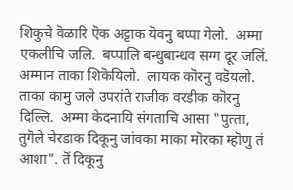शिकुचे वॆळारि ऎक अट्टाक यॆवनु बप्पा गेलो.  अम्मा एकलीचि जलि.  बप्पालि बन्धुबान्धव सग्ग दूर जलिं.  अम्मान ताका शिकॆयिलो.  लायक कॊरनु वडॆयलो.  ताका कामु जले उपरांते राजीक वरडीक कॊरनु दिल्लि.  अम्मा केदनायि संगताचि आसा "पुत्‍ता, तुगॆले चेरडाक दिकूनु जांवका माका मॊरका म्हॊणु तं आशा". तॆं दिकूनु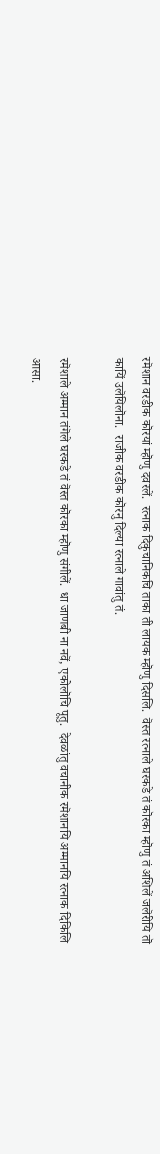रमॆशान वरडीक कॊरयां म्हॊणु दवरलें.  रत्‍नाक दिकुचानिकचि ताका ती लायक म्हॊणु दिसलि.  वॆस्त रत्‍नाले घरकडे तं कॊरका म्हॊणु तं अशिलें जलॆरीयि तॊ कायिं उलॆयिलॊना.  राजीक वरडीक कॊरनु दिल्या रत्‍नाले गावांतु तं.

रमॆशाले अम्मान तंगॆले घरकडे तं वॆस्त कॊरका म्हॊणु संगीलें.  धा जाणबी ना नवॆं, एकोलॊचि पूतु.  देवळांतु वचानीक रमॆशानयि अम्मानयि रत्‍नाक दिकिलि आसा.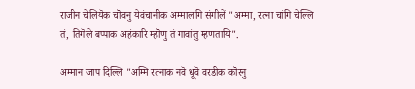राजीन चेलियॆक चॊवनु येवंचानीक अम्मालगि संगीलें "अम्मा, रत्‍ना चांगि चेल्लि तं, तिगॆले बप्पाक अहंकारि म्हॊणु तं गावांतु म्हणतायि".

अम्मान जाप दिल्लि "अम्मि रत्‍नाक नवॆ धूवॆ वरडीक कॊरनु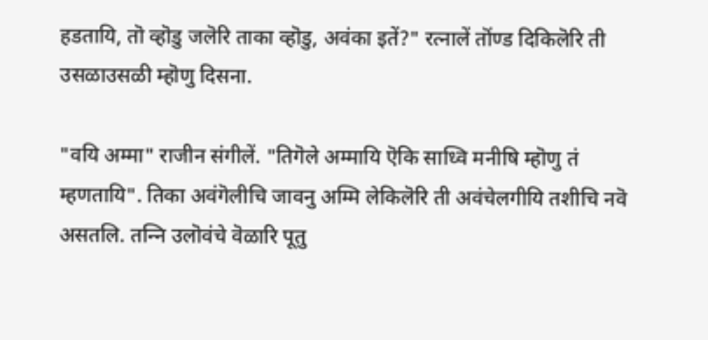हडतायि, तॊ व्हॊडु जलॆरि ताका व्हॊडु, अवंका इतें?" रत्‍नालें तॊंण्ड दिकिलॆरि ती उसळाउसळी म्हॊणु दिसना.

"वयि अम्मा" राजीन संगीलें. "तिगॆले अम्मायि ऎकि साध्वि मनीषि म्हॊणु तं म्हणतायि". तिका अवंगॆलीचि जावनु अम्मि लेकिलॆरि ती अवंचेलगीयि तशीचि नवॆ असतलि. तन्‍नि उलॊवंचे वॆळारि पूतु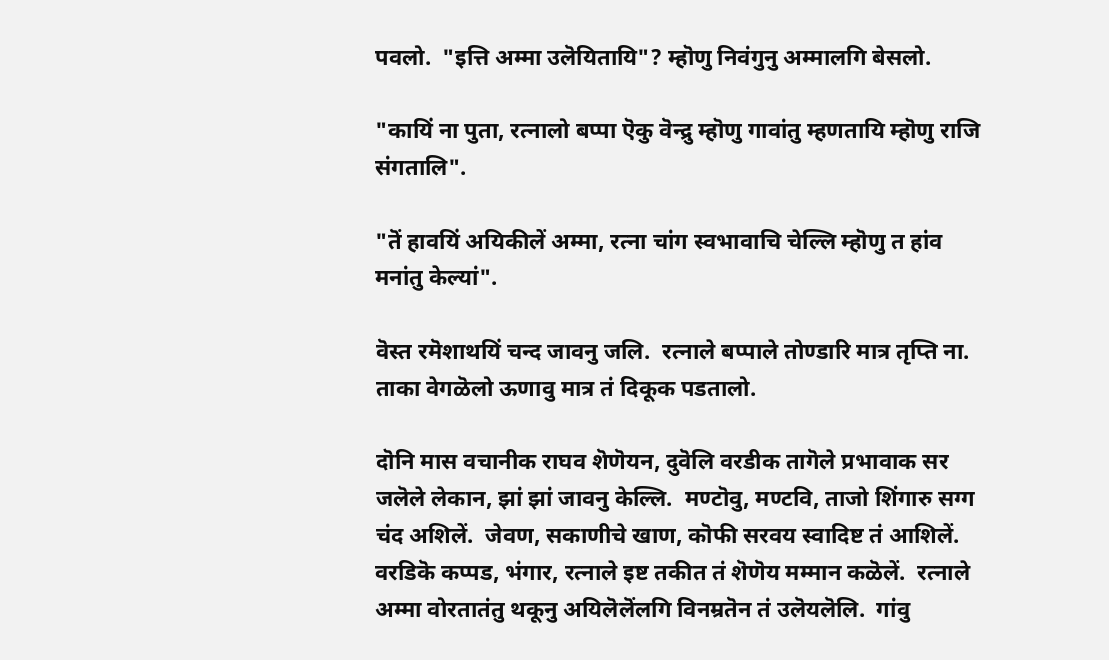पवलो.  "इत्ति अम्मा उलॆयितायि"? म्हॊणु निवंगुनु अम्मालगि बेसलो.

"कायिं ना पुता, रत्‍नालो बप्पा ऎकु वॆन्द्रु म्हॊणु गावांतु म्हणतायि म्हॊणु राजि संगतालि".

"तॆं हावयिं अयिकीलें अम्मा, रत्‍ना चांग स्वभावाचि चेल्लि म्हॊणु त हांव मनांतु केल्यां".

वॆस्त रमॆशाथयिं चन्द जावनु जलि.  रत्‍नाले बप्पाले तोण्डारि मात्र तृप्ति ना.  ताका वेगळॆलो ऊणावु मात्र तं दिकूक पडतालो.

दॊनि मास वचानीक राघव शॆणॆयन, दुवॆलि वरडीक तागॆले प्रभावाक सर जलॆले लेकान, झां झां जावनु केल्लि.  मण्‍टॊवु, मण्‍टवि, ताजो शिंगारु सग्ग चंद अशिलें.  जेवण, सकाणीचे खाण, कॊफी सरवय स्वादिष्ट तं आशिलें.  वरडिकॆ कप्पड, भंगार, रत्‍नाले इष्ट तकीत तं शॆणॆय मम्मान कळॆलें.  रत्‍नाले अम्मा वोरतातंतु थकूनु अयिलॆलॆंलगि विनम्रतॆन तं उलॆयलॆलि.  गांवु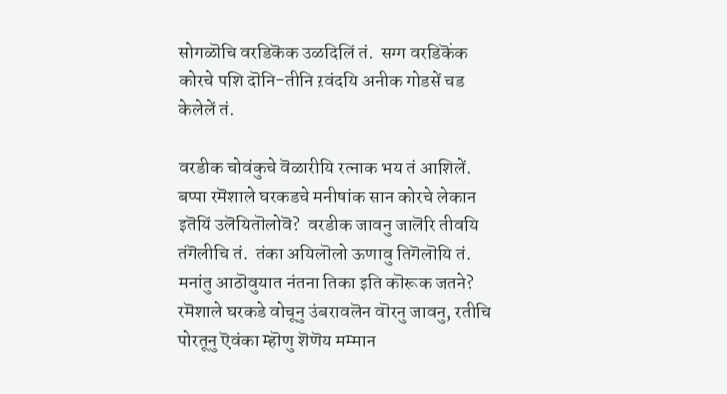सोगळॊचि वरडिकॆक उळदिलिं तं.  सग्ग वरडिकॆंक कोरचे पशि दॊनि-तीनि ऱवंदयि अनीक गोडसें चड केलेलें तं.

वरडीक चोवंकुचे वॆळारीयि रत्‍नाक भय तं आशिलें.  बप्पा रमॆशाले घरकडचे मनीषांक सान कोरचे लेकान इतॆयिं उलॆयितॊलोवॆ?  वरडीक जावनु जालॆरि तीवयि तंगॆलीचि तं.  तंका अयिलॊलो ऊणावु तिगॆलॊयि तं.  मनांतु आठॊवुयात नंतना तिका इति कॊरूक जतने?  रमॆशाले घरकडे वोचूनु उंबरावलॆन वॊरनु जावनु, रतीचि पोरतूनु ऎवंका म्हॊणु शॆणॆय मम्मान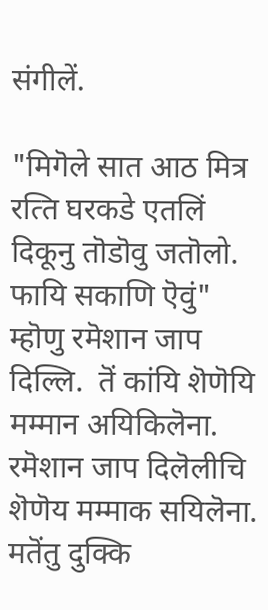संगीलें.

"मिगॆले सात आठ मित्र रत्‍ति घरकडे एतलिं दिकूनु तॊडॊवु जतॊलो.  फायि सकाणि ऎवुं" म्हॊणु रमॆशान जाप दिल्लि.  तॆं कांयि शॆणॆयि मम्मान अयिकिलॆना. रमॆशान जाप दिलॆलीचि शॆणॆय मम्माक सयिलॆना.  मतॆंतु दुक्कि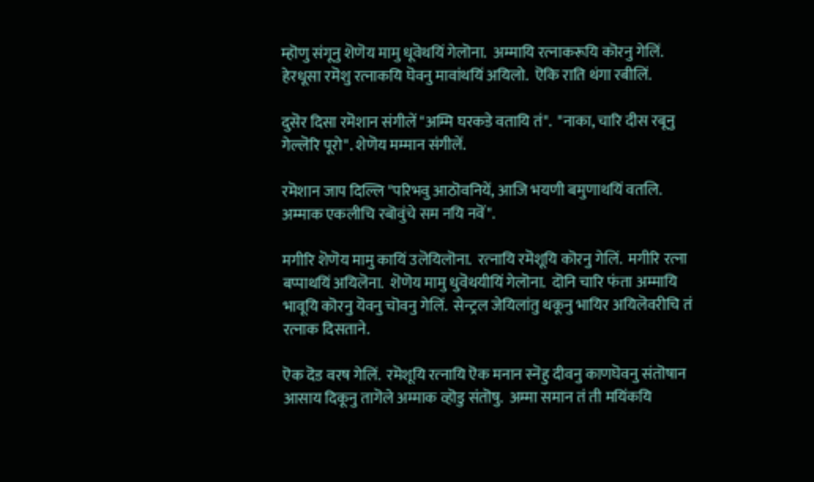म्हॊणु संगूनु शॆणॆय मामु धूवॆथयिं गेलॊना.  अम्मायि रत्‍नाकरूयि कॊरनु गेलिं.  हेरधूसा रमॆशु रत्‍नाकयि घॆवनु मावांथयिं अयिलो.  ऎकि राति थंगा रबीलिं.

दुसॆर दिसा रमॆशान संगीलें "अम्मि घरकडे वतायि तं".  "नाका, चारि दीस रबूनु गेल्लॆरि पूरो". शेणॆय मम्मान संगीलें.

रमॆशान जाप दिल्लि "परिभवु आठॊवनियें, आजि भयणी बमुणाथयिं वतलि.  अम्माक एकलीचि रबॊवुंचे सम नयि नवॆं".

मगीरि शॆणॆय मामु कायिं उलॆयिलॊना.  रत्‍नायि रमॆशूयि कॊरनु गेलिं.  मगीरि रत्‍ना बप्पाथयिं अयिलॆना.  शॆणॆय मामु धुवॆथयीयिं गेलॊना.  दॊनि चारि फंता अम्मायि भावूयि कॊरनु यॆवनु चॊवनु गेलिं.  सेन्‍ट्रल जेयिलांतु थकूनु भायिर अयिलॆवरीचि तं रत्‍नाक दिसताने.

ऎक दॆड वरष गेलिं.  रमॆशूयि रत्‍नायि ऎक मनान स्नॆहु दीवनु काणघॆवनु संतॊषान आसाय दिकूनु तागॆले अम्माक व्हॊडु संतॊषु.  अम्मा समान तं ती मयिंकयि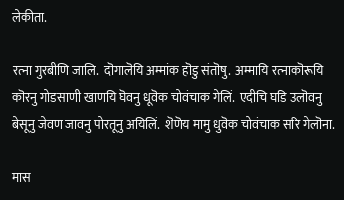लेकीता.

रत्‍ना गुरबीणि जालि.  दॊगालॆयि अम्मांक हॊडु संतॊषु.  अम्मायि रत्‍नाकॊरूयि कॊरनु गोडसाणी खाणयि घॆवनु धूवॆक चोवंचाक गेलिं.  एदीचि घडि उलॊवनु बेसूनु जेवण जावनु पोरतूनु अयिलिं.  शॆणॆय मामु धुवॆक चोवंचाक सरि गेलॊना.

मास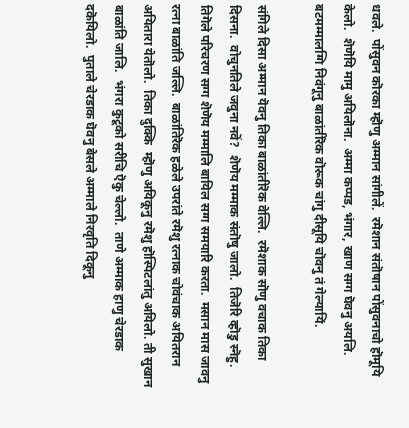धवले.  पोंसुवन कॊरका म्हॊणु अम्मान सांगीलें.  रमॆशान संतॊषान पोंसुवनाचो हॊमूयि केलो.  शॆणॆयि मामु अयिलॊना.  अम्मा कप्पड, भंगार, खाण सग्ग घॆवनु अयलि.  बटमम्मालग्गि निवंगूनु बाळांतीरॆक वॊरूक चांगु दीसूयि चॊवनु तं गेल्यायिं.

संगिले दिसा अम्मान यॆवनु तिका बाळांतीरॆक वेल्लि.  रमॆशाक सॊणु वचाक तिका दिसना.  वोचुनतिले जवुना नवॆं?  शॆणॆय मम्माक संतॊषु जालो.  तिजॆरि व्हॊडु स्नॆहु. तिगॆले परिचरण सग्ग शॆणॆय मम्मालि बायिल सग्ग समयारि करता.  मसान मास जावनु रत्‍ना बाळांति जल्लि.  बाळांतिरॆक हळेले उपरांते रमॆशु रत्‍नाक चोवंचाक अयितरान अयितारा येतॊलो.  तिका दुक्कि  म्हॊणु अयिकूनु रमॆशु हॊस्‍पिटलांतु अयिलो. ती सुखान बाळांति जालि.  भंगरा कुटूको सरीचि ऎकु चेल्लो.  ताणे अम्माक हाणु चेरडाक दकॆयिलो.  पुताले चेरडाक घॆवनु बेसले अम्माले निरवृति दिकूनु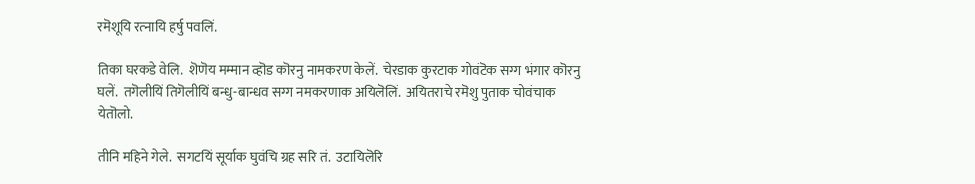रमॆशूयि रत्‍नायि हर्षु पवलिं.

तिका घरकडे वेलि.  शॆणॆय मम्मान व्हॊड कॊरनु नामकरण केलें.  चेरडाक कुरटाक गोवंटॆक सग्ग भंगार कॊरनु घलें.  तगॆलीयिं तिगॆलीयिं बन्धु-बान्धव सग्ग नमकरणाक अयिलॆलिं.  अयितराचे रमॆशु पुताक चोवंचाक येतॊलो.

तीनि महिने गेले.  सगटयिं सूर्याक घुवंचि ग्रह सरि तं.  उटायिलॆरि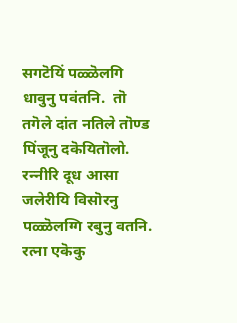सगटॆयिं पळ्ळॆलगि धावुनु पवंतनि.  तॊ तगॆले दांत नतिले तॊण्ड पिंजूनु दकॆयितॊलो.  रन्‍नीरि दूध आसा जलेरीयि विसॊरनु पळ्ळॆलग्गि रबुनु वतनि.  रत्‍ना एकॆकु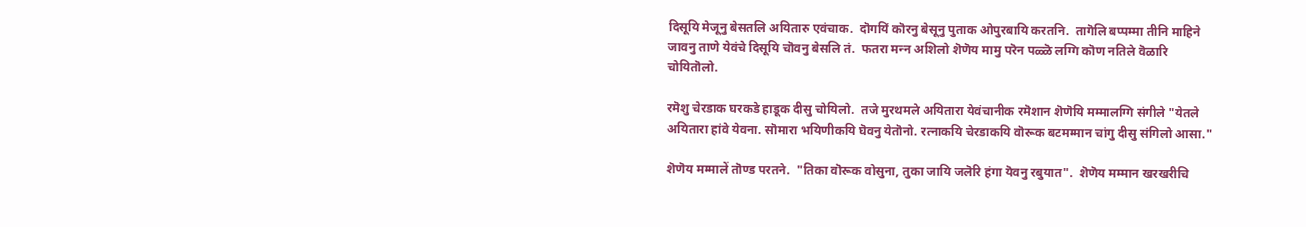दिसूयि मेजूनु बेसतलि अयितारु एवंचाक.  दॊगयिं कॊरनु बेसूनु पुताक ओपुरबायि करतनि.  तागॆलि बप्पम्मा तीनि माहिने जावनु ताणे येवंचे दिसूयि चॊवनु बेसलि तं.  फतरा मन्‍न अशिलो शॆणॆय मामु परॆन पळ्ळॆ लग्गि कॊण नतिले वॆळारि चोयितॊलो.

रमॆशु चेरडाक घरकडे हाडूक दीसु चोयिलो.  तजे मुरथमले अयितारा येवंचानीक रमॆशान शॆणॆयि मम्मालग्गि संगीले "येतले अयितारा हांवे येवना. सॊमारा भयिणीकयि घॆवनु येतॊनो. रत्‍नाकयि चेरडाकयि वॊरूक बटमम्मान चांगु दीसु संगिलो आसा."

शॆणॆय मम्मालें तॊण्ड परतने.  "तिका वॊरूक वोसुना, तुका जायि जलॆरि हंगा यॆवनु रबुयात".  शॆणॆय मम्मान खरखरीचि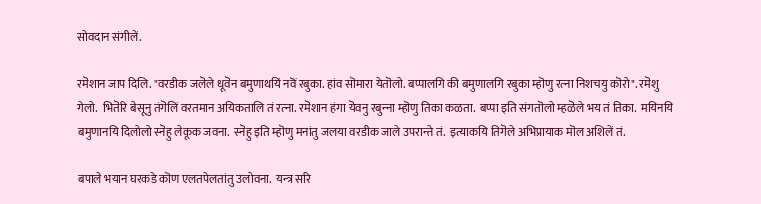सोवदान संगीलें.

रमॆशान जाप दिलि. "वरडीक जलॆले धूवॆन बमुणाथयिं नवॆं रबुका. हांव सॊमारा येतॊलो. बप्पालगि की बमुणालगि रबुका म्हॊणु रत्‍ना निशचयु कॊरो". रमॆशु गेलो.  भितॆरि बेसूनु तंगॆलिं वरतमान अयिकतालि तं रत्‍ना. रमॆशान हंगा यॆवनु रबुन्‍ना म्हॊणु तिका कळता.  बप्पा इति संगतॊलो म्हळॆले भय तं तिका.  मयिनयि बमुणानयि दिलोलो स्नॆहु लेकूक जवना.  स्नॆहु इति म्हॊणु मनांतु जलया वरडीक जाले उपरान्ते तं.  इत्याकयि तिगॆले अभिप्रायाक मॊल अशिलें तं.

बपाले भयान घरकडे कॊण एलतपेलतांतु उलोवना.  यन्‍त्र सरि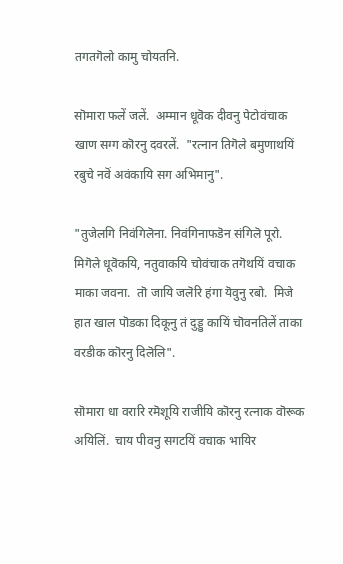तगतगॆलो कामु चोयतनि.

सॊमारा फलें जलें.  अम्मान धूवॆक दीवनु पेटोवंचाक खाण सग्ग कॊरनु दवरलें.  "रत्‍नान तिगॆले बमुणाथयिं रबुचे नवॆं अवंकायि सग अभिमानु".

"तुजेलगि निवंगिलॆना. निवंगिनाफडॆन संगिलॆ पूरो. मिगॆले धूवॆकयि, नतुवाकयि चोवंचाक तगॆथयिं वचाक माका जवना.  तॊ जायि जलॆरि हंगा यॆवुनु रबो.  मिजे हात खाल पॊडका दिकूनु तं दुड्डु कायिं चॊवनतिलें ताका वरडीक कॊरनु दिलॆलि".

सॊमारा धा वरारि रमॆशूयि राजीयि कॊरनु रत्‍नाक वॊरूक अयिलिं.  चाय पीवनु सगटयिं वचाक भायिर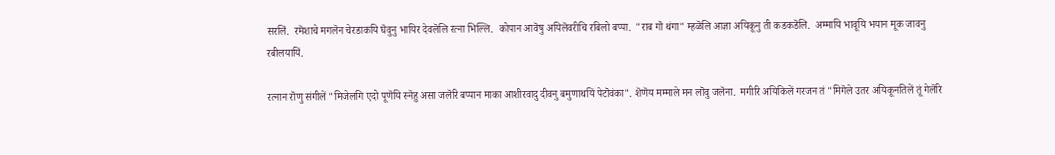सरलिं.  रमॆशाचे मगलॆन चेरडाकयि घॆवुनु भायिर देवलॆलि रत्‍ना भिल्लि.  कोपान आवॆषु अयिलॆवरीचि रबिलो बप्पा.  "राब गॊ थंगा" म्हळॆलि आज्ञा अयिकूनु ती कडकडॆलि.  अम्मायि भावूयि भयान मूक जावनु रबीलयायिं.

रत्‍नान रॊणु संगीलें "मिजेलगि एदो पूणॆयि स्नॆहु असा जलॆरि बप्पान माका आशीरवादु दीवनु बमुणाथयिं पेटॊवंका". शॆणॆय मम्माले मन लॊवु जलॆना.  मगीरि अयिकिलें गरजन तं "मिगॆले उतर अयिकूनतिलें तूं गेलॆरि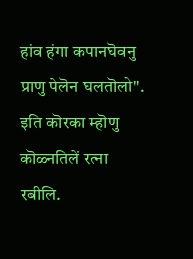हांव हंगा कपानघॆवनु प्राणु पेलॆन घलतॊलो".  इति कॊरका म्हॊणु कॊळ्‍नतिलें रत्‍ना रबीलि.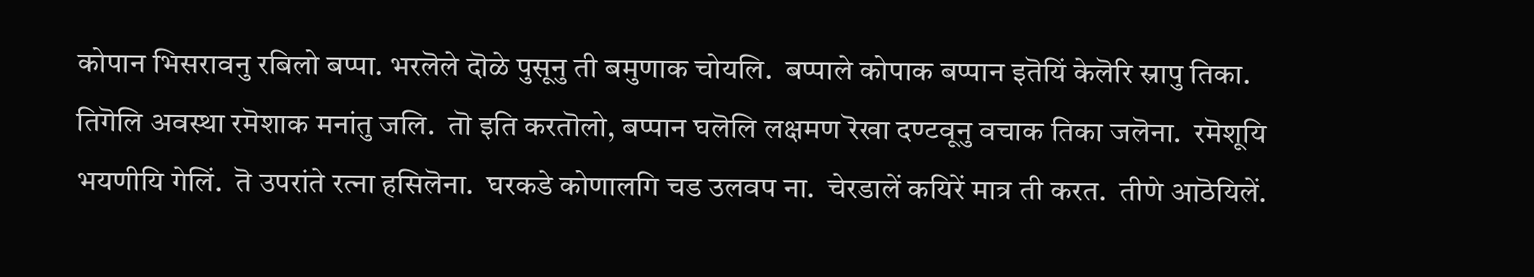कोपान भिसरावनु रबिलो बप्पा. भरलॆले दॊळे पुसूनु ती बमुणाक चोयलि.  बप्पाले कोपाक बप्पान इतॆयिं केलॆरि स्रापु तिका.  तिगॆलि अवस्था रमॆशाक मनांतु जलि.  तॊ इति करतॊलो, बप्पान घलॆलि लक्षमण रॆखा दण्‍टवूनु वचाक तिका जलॆना.  रमॆशूयि भयणीयि गेलिं.  तॆ उपरांते रत्‍ना हसिलॆना.  घरकडे कोणालगि चड उलवप ना.  चेरडालें कयिरें मात्र ती करत.  तीणे आठॆयिलें.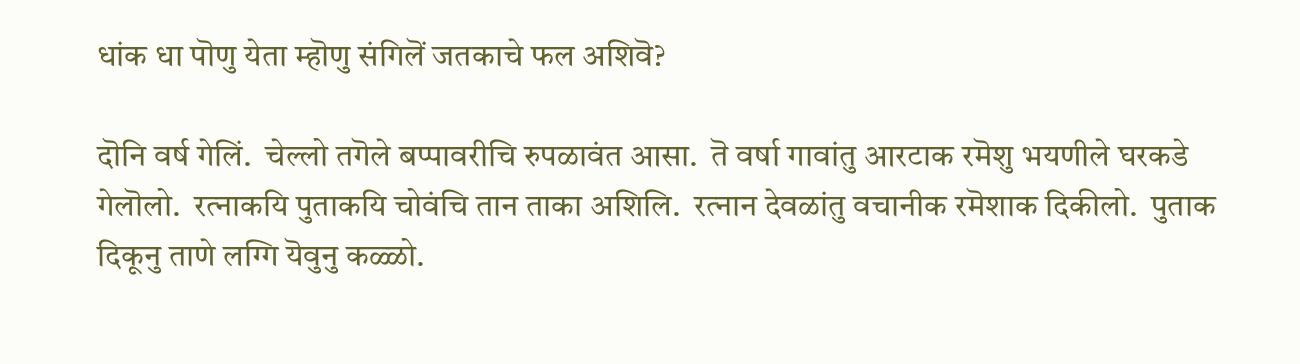धांक धा पॊणु येता म्हॊणु संगिलॆं जतकाचे फल अशिवॆ?

दॊनि वर्ष गेलिं.  चेल्लो तगॆले बप्पावरीचि रुपळावंत आसा.  तॆ वर्षा गावांतु आरटाक रमॆशु भयणीले घरकडे गेलॊलो.  रत्‍नाकयि पुताकयि चोवंचि तान ताका अशिलि.  रत्‍नान देवळांतु वचानीक रमॆशाक दिकीलो.  पुताक दिकूनु ताणे लग्गि यॆवुनु कळ्ळो.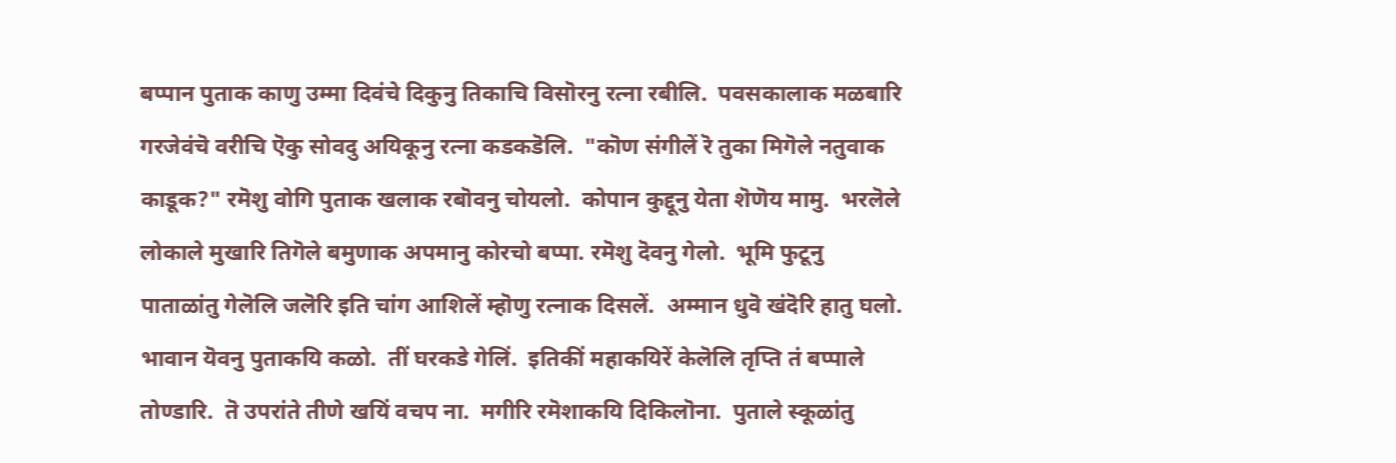बप्पान पुताक काणु उम्मा दिवंचे दिकुनु तिकाचि विसॊरनु रत्‍ना रबीलि.  पवसकालाक मळबारि गरजेवंचॆ वरीचि ऎकु सोवदु अयिकूनु रत्‍ना कडकडॆलि.  "कॊण संगीलें रॆ तुका मिगॆले नतुवाक काडूक?" रमॆशु वोगि पुताक खलाक रबॊवनु चोयलो.  कोपान कुद्दूनु येता शॆणॆय मामु.  भरलॆले लोकाले मुखारि तिगॆले बमुणाक अपमानु कोरचो बप्पा. रमॆशु दॆवनु गेलो.  भूमि फुटूनु पाताळांतु गेलॆलि जलॆरि इति चांग आशिलें म्हॊणु रत्‍नाक दिसलें.  अम्मान धुवॆ खंदॆरि हातु घलो.  भावान यॆवनु पुताकयि कळो.  तीं घरकडे गेलिं.  इतिकीं महाकयिरें केलॆलि तृप्ति तं बप्पाले तोण्डारि.  तॆ उपरांते तीणे खयिं वचप ना.  मगीरि रमॆशाकयि दिकिलॊना.  पुताले स्कूळांतु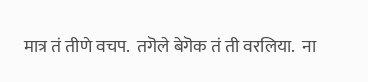मात्र तं तीणे वचप.  तगॆले बेगॆक तं ती वरलिया.  ना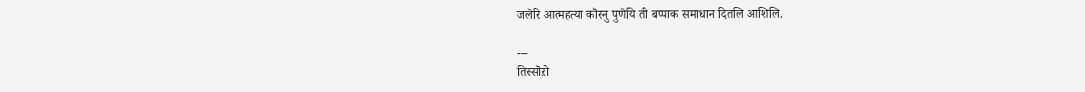जलॆरि आत्महत्या कॊरनु पुणॆयि ती बप्पाक समाधान दितलि आशिलि.

---
तिस्सॊऱो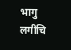भागु लगीचि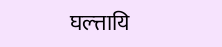घल्‍त्तायि